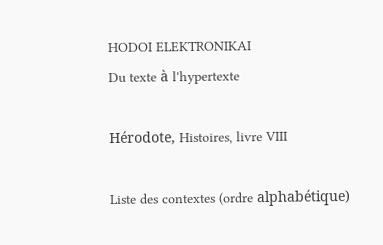HODOI ELEKTRONIKAI
Du texte à l'hypertexte

Hérodote, Histoires, livre VIII

Liste des contextes (ordre alphabétique)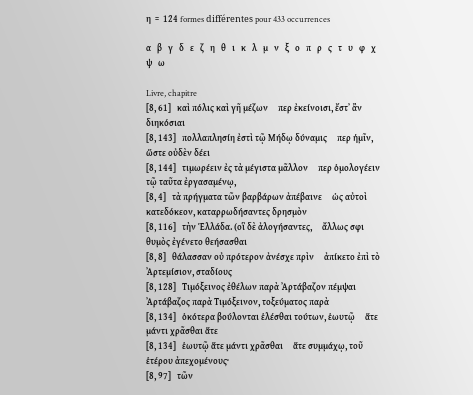η  =  124 formes différentes pour 433 occurrences

α   β   γ   δ   ε   ζ   η   θ   ι   κ   λ   μ   ν   ξ   ο   π   ρ   ς   τ   υ   φ   χ   ψ   ω

Livre, chapitre
[8, 61]   καὶ πόλις καὶ γῆ μέζων     περ ἐκείνοισι, ἔστ᾽ ἂν διηκόσιαι
[8, 143]   πολλαπλησίη ἐστὶ τῷ Μήδῳ δύναμις     περ ἡμῖν, ὥστε οὐδὲν δέει
[8, 144]   τιμωρέειν ἐς τὰ μέγιστα μᾶλλον     περ ὁμολογέειν τῷ ταῦτα ἐργασαμένῳ,
[8, 4]   τὰ πρήγματα τῶν βαρβάρων ἀπέβαινε     ὡς αὐτοὶ κατεδόκεον, καταρρωδήσαντες δρησμὸν
[8, 116]   τὴν Ἑλλάδα. (οἳ δὲ ἀλογήσαντες,     ἄλλως σφι θυμὸς ἐγένετο θεήσασθαι
[8, 8]   θάλασσαν οὐ πρότερον ἀνέσχε πρὶν     ἀπίκετο ἐπὶ τὸ Ἀρτεμίσιον, σταδίους
[8, 128]   Τιμόξεινος ἐθέλων παρὰ Ἀρτάβαζον πέμψαι     Ἀρτάβαζος παρὰ Τιμόξεινον, τοξεύματος παρὰ
[8, 134]   ὁκότερα βούλονται ἑλέσθαι τούτων, ἑωυτῷ     ἅτε μάντι χρᾶσθαι ἅτε
[8, 134]   ἑωυτῷ ἅτε μάντι χρᾶσθαι     ἅτε συμμάχῳ, τοῦ ἑτέρου ἀπεχομένους·
[8, 97]   τῶν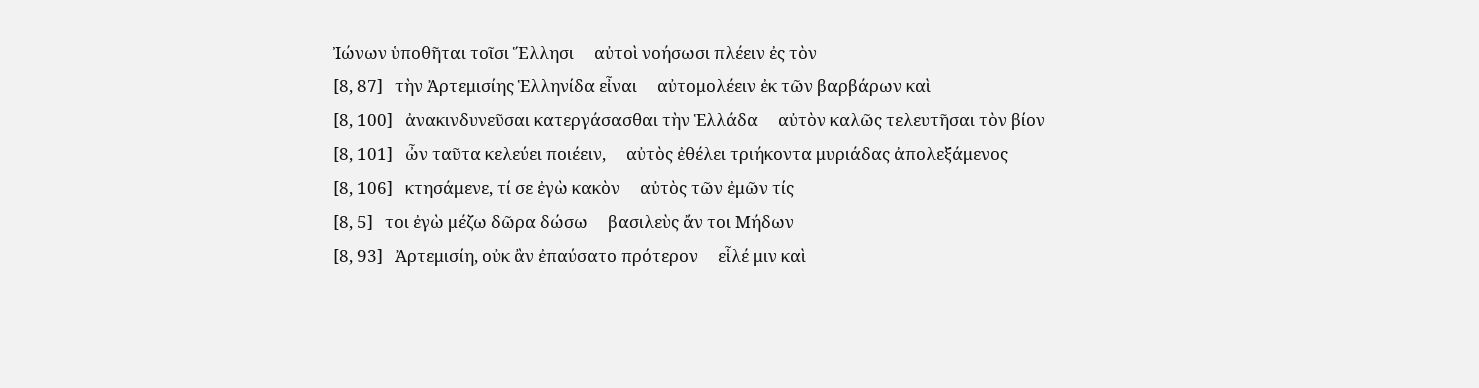Ἰώνων ὑποθῆται τοῖσι Ἕλλησι     αὐτοὶ νοήσωσι πλέειν ἐς τὸν
[8, 87]   τὴν Ἀρτεμισίης Ἑλληνίδα εἶναι     αὐτομολέειν ἐκ τῶν βαρβάρων καὶ
[8, 100]   ἀνακινδυνεῦσαι κατεργάσασθαι τὴν Ἑλλάδα     αὐτὸν καλῶς τελευτῆσαι τὸν βίον
[8, 101]   ὦν ταῦτα κελεύει ποιέειν,     αὐτὸς ἐθέλει τριήκοντα μυριάδας ἀπολεξάμενος
[8, 106]   κτησάμενε, τί σε ἐγὼ κακὸν     αὐτὸς τῶν ἐμῶν τίς
[8, 5]   τοι ἐγὼ μέζω δῶρα δώσω     βασιλεὺς ἄν τοι Μήδων
[8, 93]   Ἀρτεμισίη, οὐκ ἂν ἐπαύσατο πρότερον     εἷλέ μιν καὶ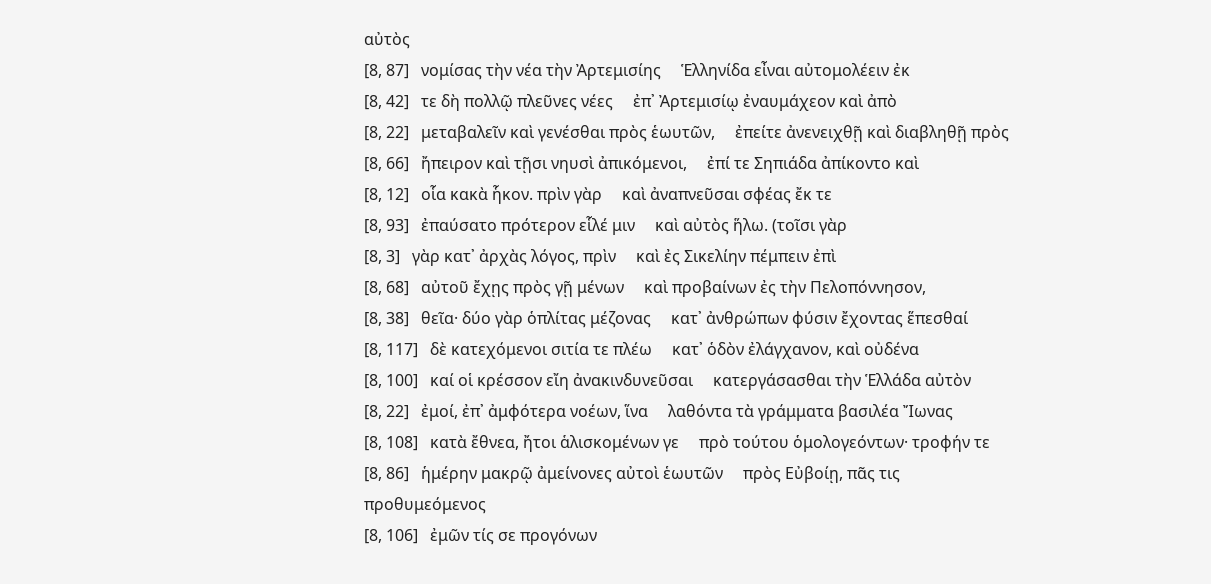αὐτὸς
[8, 87]   νομίσας τὴν νέα τὴν Ἀρτεμισίης     Ἑλληνίδα εἶναι αὐτομολέειν ἐκ
[8, 42]   τε δὴ πολλῷ πλεῦνες νέες     ἐπ᾽ Ἀρτεμισίῳ ἐναυμάχεον καὶ ἀπὸ
[8, 22]   μεταβαλεῖν καὶ γενέσθαι πρὸς ἑωυτῶν,     ἐπείτε ἀνενειχθῇ καὶ διαβληθῇ πρὸς
[8, 66]   ἤπειρον καὶ τῇσι νηυσὶ ἀπικόμενοι,     ἐπί τε Σηπιάδα ἀπίκοντο καὶ
[8, 12]   οἷα κακὰ ἧκον. πρὶν γὰρ     καὶ ἀναπνεῦσαι σφέας ἔκ τε
[8, 93]   ἐπαύσατο πρότερον εἷλέ μιν     καὶ αὐτὸς ἥλω. (τοῖσι γὰρ
[8, 3]   γὰρ κατ᾽ ἀρχὰς λόγος, πρὶν     καὶ ἐς Σικελίην πέμπειν ἐπὶ
[8, 68]   αὐτοῦ ἔχῃς πρὸς γῇ μένων     καὶ προβαίνων ἐς τὴν Πελοπόννησον,
[8, 38]   θεῖα· δύο γὰρ ὁπλίτας μέζονας     κατ᾽ ἀνθρώπων φύσιν ἔχοντας ἕπεσθαί
[8, 117]   δὲ κατεχόμενοι σιτία τε πλέω     κατ᾽ ὁδὸν ἐλάγχανον, καὶ οὐδένα
[8, 100]   καί οἱ κρέσσον εἴη ἀνακινδυνεῦσαι     κατεργάσασθαι τὴν Ἑλλάδα αὐτὸν
[8, 22]   ἐμοί, ἐπ᾽ ἀμφότερα νοέων, ἵνα     λαθόντα τὰ γράμματα βασιλέα Ἴωνας
[8, 108]   κατὰ ἔθνεα, ἤτοι ἁλισκομένων γε     πρὸ τούτου ὁμολογεόντων· τροφήν τε
[8, 86]   ἡμέρην μακρῷ ἀμείνονες αὐτοὶ ἑωυτῶν     πρὸς Εὐβοίῃ, πᾶς τις προθυμεόμενος
[8, 106]   ἐμῶν τίς σε προγόνων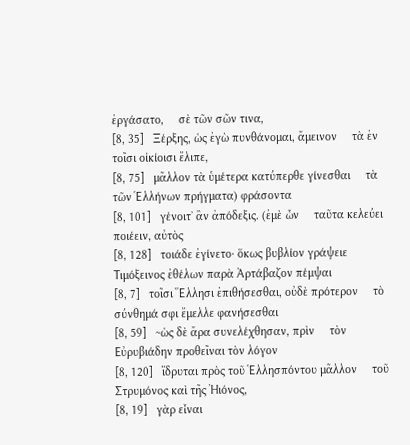ἐργάσατο,     σὲ τῶν σῶν τινα,
[8, 35]   Ξέρξης, ὡς ἐγὼ πυνθάνομαι, ἄμεινον     τὰ ἐν τοῖσι οἰκίοισι ἔλιπε,
[8, 75]   μᾶλλον τὰ ὑμέτερα κατύπερθε γίνεσθαι     τὰ τῶν Ἑλλήνων πρήγματα) φράσοντα
[8, 101]   γένοιτ᾽ ἂν ἀπόδεξις. (ἐμὲ ὦν     ταῦτα κελεύει ποιέειν, αὐτὸς
[8, 128]   τοιάδε ἐγίνετο· ὅκως βυβλίον γράψειε     Τιμόξεινος ἐθέλων παρὰ Ἀρτάβαζον πέμψαι
[8, 7]   τοῖσι Ἕλλησι ἐπιθήσεσθαι, οὐδὲ πρότερον     τὸ σύνθημά σφι ἔμελλε φανήσεσθαι
[8, 59]   ~ὡς δὲ ἄρα συνελέχθησαν, πρὶν     τὸν Εὐρυβιάδην προθεῖναι τὸν λόγον
[8, 120]   ἵδρυται πρὸς τοῦ Ἑλλησπόντου μᾶλλον     τοῦ Στρυμόνος καὶ τῆς Ἠιόνος,
[8, 19]   γὰρ εἶναι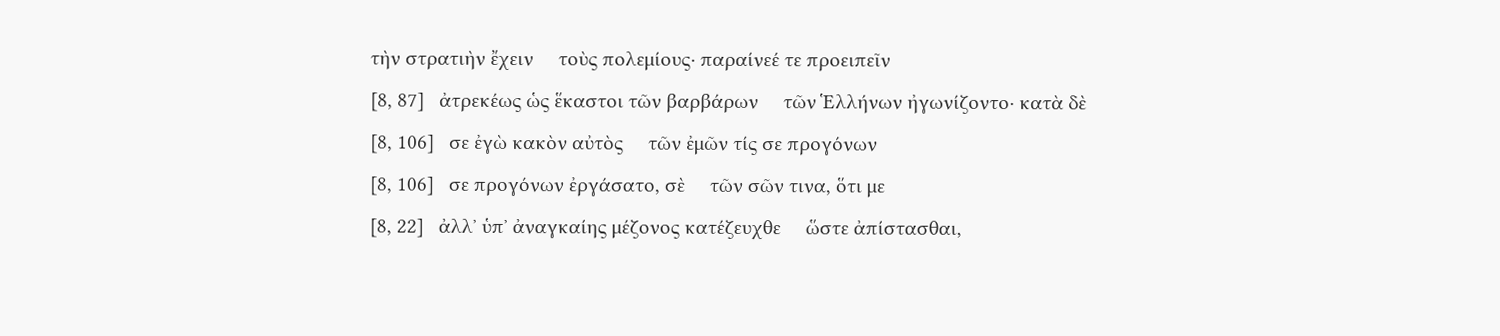τὴν στρατιὴν ἔχειν     τοὺς πολεμίους· παραίνεέ τε προειπεῖν
[8, 87]   ἀτρεκέως ὡς ἕκαστοι τῶν βαρβάρων     τῶν Ἑλλήνων ἠγωνίζοντο· κατὰ δὲ
[8, 106]   σε ἐγὼ κακὸν αὐτὸς     τῶν ἐμῶν τίς σε προγόνων
[8, 106]   σε προγόνων ἐργάσατο, σὲ     τῶν σῶν τινα, ὅτι με
[8, 22]   ἀλλ᾽ ὑπ᾽ ἀναγκαίης μέζονος κατέζευχθε     ὥστε ἀπίστασθαι,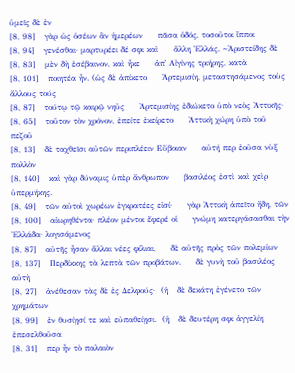ὑμεῖς δὲ ἐν
[8, 98]   γὰρ ὡς ὁσέων ἂν ἡμερέων     πᾶσα ὁδός, τοσοῦτοι ἵπποι
[8, 94]   γενέσθαι· μαρτυρέει δέ σφι καὶ     ἄλλη Ἑλλάς. ~Ἀριστείδης δὲ
[8, 83]   μὲν δὴ ἐσέβαινον, καὶ ἧκε     ἀπ᾽ Αἰγίνης τριήρης, κατὰ
[8, 101]   ποιητέα ἦν. (ὡς δὲ ἀπίκετο     Ἀρτεμισίη, μεταστησάμενος τοὺς ἄλλους τούς
[8, 87]   τούτῳ τῷ καιρῷ νηῦς     Ἀρτεμισίης ἐδιώκετο ὑπὸ νεὸς Ἀττικῆς·
[8, 65]   τοῦτον τὸν χρόνον, ἐπείτε ἐκείρετο     Ἀττικὴ χώρη ὑπὸ τοῦ πεζοῦ
[8, 13]   δὲ ταχθεῖσι αὐτῶν περιπλέειν Εὔβοιαν     αὐτή περ ἐοῦσα νὺξ πολλὸν
[8, 140]   καὶ γὰρ δύναμις ὑπὲρ ἄνθρωπον     βασιλέος ἐστὶ καὶ χεὶρ ὑπερμήκης.
[8, 49]   τῶν αὐτοὶ χωρέων ἐγκρατέες εἰσί·     γὰρ Ἀττικὴ ἀπεῖτο ἤδη, τῶν
[8, 100]   αἰωρηθέντα· πλέον μέντοι ἔφερέ οἱ     γνώμη κατεργάσασθαι τὴν Ἑλλάδα· λογισάμενος
[8, 87]   αὐτῆς ἦσαν ἄλλαι νέες φίλιαι,     δὲ αὐτῆς πρὸς τῶν πολεμίων
[8, 137]   Περδίκκης τὰ λεπτὰ τῶν προβάτων.     δὲ γυνὴ τοῦ βασιλέος αὐτὴ
[8, 27]   ἀνέθεσαν τὰς δὲ ἐς Δελφούς·  (ἡ   δὲ δεκάτη ἐγένετο τῶν χρημάτων
[8, 99]   ἐν θυσίῃσί τε καὶ εὐπαθείῃσι.  (ἡ   δὲ δευτέρη σφι ἀγγελίη ἐπεσελθοῦσα
[8, 31]   περ ἦν τὸ παλαιὸν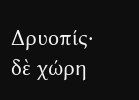Δρυοπίς·     δὲ χώρη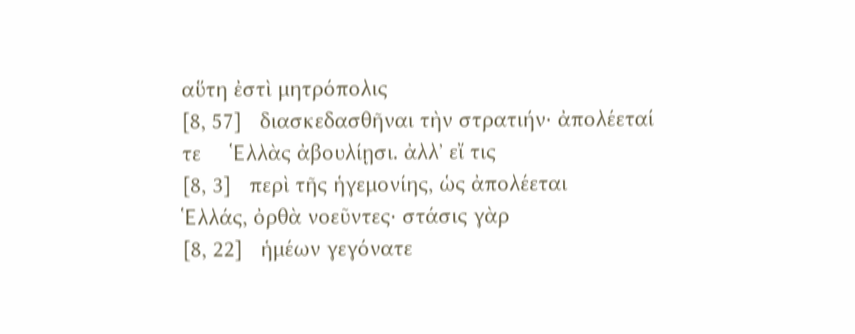αὕτη ἐστὶ μητρόπολις
[8, 57]   διασκεδασθῆναι τὴν στρατιήν· ἀπολέεταί τε     Ἑλλὰς ἀβουλίῃσι. ἀλλ᾽ εἴ τις
[8, 3]   περὶ τῆς ἡγεμονίης, ὡς ἀπολέεται     Ἑλλάς, ὀρθὰ νοεῦντες· στάσις γὰρ
[8, 22]   ἡμέων γεγόνατε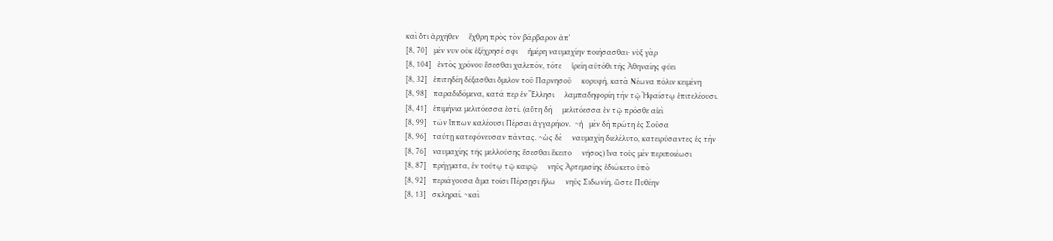καὶ ὅτι ἀρχῆθεν     ἔχθρη πρὸς τὸν βάρβαρον ἀπ᾽
[8, 70]   μέν νυν οὐκ ἐξέχρησέ σφι     ἡμέρη ναυμαχίην ποιήσασθαι· νὺξ γὰρ
[8, 104]   ἐντὸς χρόνου ἔσεσθαι χαλεπόν, τότε     ἱρείη αὐτόθι τῆς Ἀθηναίης φύει
[8, 32]   ἐπιτηδέη δέξασθαι ὅμιλον τοῦ Παρνησοῦ     κορυφή, κατὰ Νέωνα πόλιν κειμένη
[8, 98]   παραδιδόμενα, κατά περ ἐν Ἕλλησι     λαμπαδηφορίη τὴν τῷ Ἡφαίστῳ ἐπιτελέουσι.
[8, 41]   ἐπιμήνια μελιτόεσσα ἐστί. (αὕτη δὴ     μελιτόεσσα ἐν τῷ πρόσθε αἰεὶ
[8, 99]   τῶν ἵππων καλέουσι Πέρσαι ἀγγαρήιον.  ~ἡ   μὲν δὴ πρώτη ἐς Σοῦσα
[8, 96]   ταύτῃ κατεφόνευσαν πάντας. ~ὡς δὲ     ναυμαχίη διελέλυτο, κατειρύσαντες ἐς τὴν
[8, 76]   ναυμαχίης τῆς μελλούσης ἔσεσθαι ἔκειτο     νῆσος) ἵνα τοὺς μὲν περιποιέωσι
[8, 87]   πρήγματα, ἐν τούτῳ τῷ καιρῷ     νηῦς Ἀρτεμισίης ἐδιώκετο ὑπὸ
[8, 92]   περιάγουσα ἅμα τοῖσι Πέρσῃσι ἥλω     νηῦς Σιδωνίη, ὥστε Πυθέην
[8, 13]   σκληραί. ~καὶ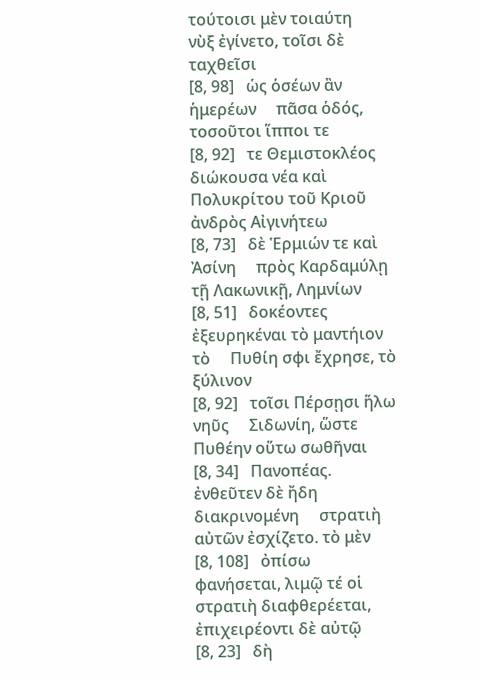τούτοισι μὲν τοιαύτη     νὺξ ἐγίνετο, τοῖσι δὲ ταχθεῖσι
[8, 98]   ὡς ὁσέων ἂν ἡμερέων     πᾶσα ὁδός, τοσοῦτοι ἵπποι τε
[8, 92]   τε Θεμιστοκλέος διώκουσα νέα καὶ     Πολυκρίτου τοῦ Κριοῦ ἀνδρὸς Αἰγινήτεω
[8, 73]   δὲ Ἑρμιών τε καὶ Ἀσίνη     πρὸς Καρδαμύλῃ τῇ Λακωνικῇ, Λημνίων
[8, 51]   δοκέοντες ἐξευρηκέναι τὸ μαντήιον τὸ     Πυθίη σφι ἔχρησε, τὸ ξύλινον
[8, 92]   τοῖσι Πέρσῃσι ἥλω νηῦς     Σιδωνίη, ὥστε Πυθέην οὕτω σωθῆναι
[8, 34]   Πανοπέας. ἐνθεῦτεν δὲ ἤδη διακρινομένη     στρατιὴ αὐτῶν ἐσχίζετο. τὸ μὲν
[8, 108]   ὀπίσω φανήσεται, λιμῷ τέ οἱ     στρατιὴ διαφθερέεται, ἐπιχειρέοντι δὲ αὐτῷ
[8, 23]   δὴ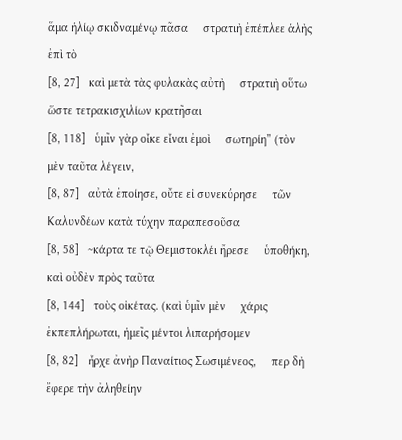ἅμα ἡλίῳ σκιδναμένῳ πᾶσα     στρατιὴ ἐπέπλεε ἁλὴς ἐπὶ τὸ
[8, 27]   καὶ μετὰ τὰς φυλακὰς αὐτὴ     στρατιὴ οὕτω ὥστε τετρακισχιλίων κρατῆσαι
[8, 118]   ὑμῖν γὰρ οἶκε εἶναι ἐμοὶ     σωτηρίη” (τὸν μὲν ταῦτα λέγειν,
[8, 87]   αὐτὰ ἐποίησε, οὔτε εἰ συνεκύρησε     τῶν Καλυνδέων κατὰ τύχην παραπεσοῦσα
[8, 58]   ~κάρτα τε τῷ Θεμιστοκλέι ἤρεσε     ὑποθήκη, καὶ οὐδὲν πρὸς ταῦτα
[8, 144]   τοὺς οἰκέτας. (καὶ ὑμῖν μὲν     χάρις ἐκπεπλήρωται, ἡμεῖς μέντοι λιπαρήσομεν
[8, 82]   ἦρχε ἀνὴρ Παναίτιος Σωσιμένεος,     περ δὴ ἔφερε τὴν ἀληθείην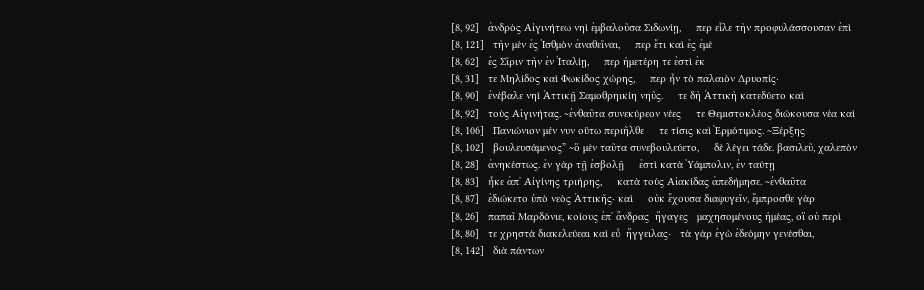[8, 92]   ἀνδρὸς Αἰγινήτεω νηὶ ἐμβαλοῦσα Σιδωνίῃ,     περ εἷλε τὴν προφυλάσσουσαν ἐπὶ
[8, 121]   τὴν μὲν ἐς Ἰσθμὸν ἀναθεῖναι,     περ ἔτι καὶ ἐς ἐμὲ
[8, 62]   ἐς Σῖριν τὴν ἐν Ἰταλίῃ,     περ ἡμετέρη τε ἐστὶ ἐκ
[8, 31]   τε Μηλίδος καὶ Φωκίδος χώρης,     περ ἦν τὸ παλαιὸν Δρυοπίς·
[8, 90]   ἐνέβαλε νηὶ Ἀττικῇ Σαμοθρηικίη νηῦς.     τε δὴ Ἀττικὴ κατεδύετο καὶ
[8, 92]   τοὺς Αἰγινήτας. ~ἐνθαῦτα συνεκύρεον νέες     τε Θεμιστοκλέος διώκουσα νέα καὶ
[8, 106]   Πανιώνιον μέν νυν οὕτω περιῆλθε     τε τίσις καὶ Ἑρμότιμος. ~Ξέρξης
[8, 102]   βουλευσάμενος” ~ὃ μὲν ταῦτα συνεβουλεύετο,     δὲ λέγει τάδε. βασιλεῦ, χαλεπὸν
[8, 28]   ἀνηκέστως. ἐν γὰρ τῇ ἐσβολῇ     ἐστὶ κατὰ Ὑάμπολιν, ἐν ταύτῃ
[8, 83]   ἧκε ἀπ᾽ Αἰγίνης τριήρης,     κατὰ τοὺς Αἰακίδας ἀπεδήμησε. ~ἐνθαῦτα
[8, 87]   ἐδιώκετο ὑπὸ νεὸς Ἀττικῆς· καὶ     οὐκ ἔχουσα διαφυγεῖν, ἔμπροσθε γὰρ
[8, 26]   παπαῖ Μαρδόνιε, κοίους ἐπ᾽ ἄνδρας  ἤγαγες   μαχησομένους ἡμέας, οἳ οὐ περὶ
[8, 80]   τε χρηστὰ διακελεύεαι καὶ εὖ  ἤγγειλας·   τὰ γὰρ ἐγὼ ἐδεόμην γενέσθαι,
[8, 142]   διὰ πάντων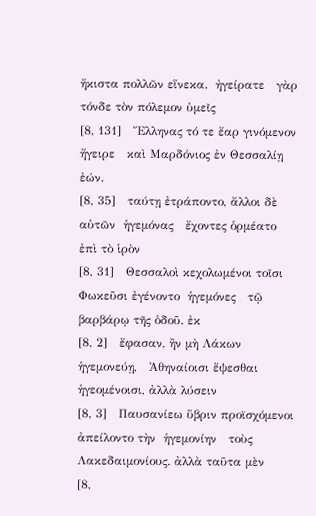ἥκιστα πολλῶν εἵνεκα.  ἠγείρατε   γὰρ τόνδε τὸν πόλεμον ὑμεῖς
[8, 131]   Ἕλληνας τό τε ἔαρ γινόμενον  ἤγειρε   καὶ Μαρδόνιος ἐν Θεσσαλίῃ ἐών.
[8, 35]   ταύτῃ ἐτράποντο, ἄλλοι δὲ αὐτῶν  ἡγεμόνας   ἔχοντες ὁρμέατο ἐπὶ τὸ ἱρὸν
[8, 31]   Θεσσαλοὶ κεχολωμένοι τοῖσι Φωκεῦσι ἐγένοντο  ἡγεμόνες   τῷ βαρβάρῳ τῆς ὁδοῦ. ἐκ
[8, 2]   ἔφασαν, ἢν μὴ Λάκων  ἡγεμονεύῃ,   Ἀθηναίοισι ἕψεσθαι ἡγεομένοισι, ἀλλὰ λύσειν
[8, 3]   Παυσανίεω ὕβριν προϊσχόμενοι ἀπείλοντο τὴν  ἡγεμονίην   τοὺς Λακεδαιμονίους. ἀλλὰ ταῦτα μὲν
[8,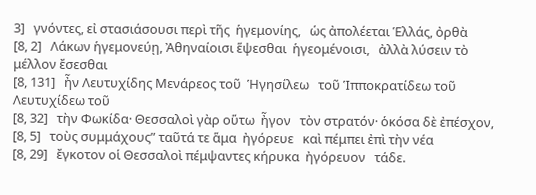3]   γνόντες, εἰ στασιάσουσι περὶ τῆς  ἡγεμονίης,   ὡς ἀπολέεται Ἑλλάς, ὀρθὰ
[8, 2]   Λάκων ἡγεμονεύῃ, Ἀθηναίοισι ἕψεσθαι  ἡγεομένοισι,   ἀλλὰ λύσειν τὸ μέλλον ἔσεσθαι
[8, 131]   ἦν Λευτυχίδης Μενάρεος τοῦ  Ἡγησίλεω   τοῦ Ἱπποκρατίδεω τοῦ Λευτυχίδεω τοῦ
[8, 32]   τὴν Φωκίδα· Θεσσαλοὶ γὰρ οὕτω  ἦγον   τὸν στρατόν· ὁκόσα δὲ ἐπέσχον,
[8, 5]   τοὺς συμμάχους” ταῦτά τε ἅμα  ἠγόρευε   καὶ πέμπει ἐπὶ τὴν νέα
[8, 29]   ἔγκοτον οἱ Θεσσαλοὶ πέμψαντες κήρυκα  ἠγόρευον   τάδε.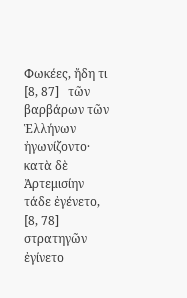Φωκέες, ἤδη τι
[8, 87]   τῶν βαρβάρων τῶν Ἑλλήνων  ἠγωνίζοντο·   κατὰ δὲ Ἀρτεμισίην τάδε ἐγένετο,
[8, 78]   στρατηγῶν ἐγίνετο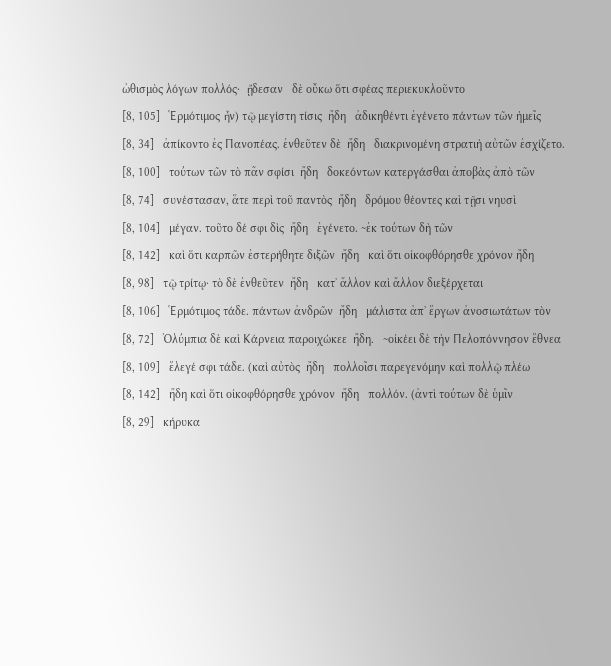ὠθισμὸς λόγων πολλός·  ᾔδεσαν   δὲ οὔκω ὅτι σφέας περιεκυκλοῦντο
[8, 105]   Ἑρμότιμος ἦν) τῷ μεγίστη τίσις  ἤδη   ἀδικηθέντι ἐγένετο πάντων τῶν ἡμεῖς
[8, 34]   ἀπίκοντο ἐς Πανοπέας. ἐνθεῦτεν δὲ  ἤδη   διακρινομένη στρατιὴ αὐτῶν ἐσχίζετο.
[8, 100]   τούτων τῶν τὸ πᾶν σφίσι  ἤδη   δοκεόντων κατεργάσθαι ἀποβὰς ἀπὸ τῶν
[8, 74]   συνέστασαν, ἅτε περὶ τοῦ παντὸς  ἤδη   δρόμου θέοντες καὶ τῇσι νηυσὶ
[8, 104]   μέγαν. τοῦτο δέ σφι δὶς  ἤδη   ἐγένετο. ~ἐκ τούτων δὴ τῶν
[8, 142]   καὶ ὅτι καρπῶν ἐστερήθητε διξῶν  ἤδη   καὶ ὅτι οἰκοφθόρησθε χρόνον ἤδη
[8, 98]   τῷ τρίτῳ· τὸ δὲ ἐνθεῦτεν  ἤδη   κατ᾽ ἄλλον καὶ ἄλλον διεξέρχεται
[8, 106]   Ἑρμότιμος τάδε. πάντων ἀνδρῶν  ἤδη   μάλιστα ἀπ᾽ ἔργων ἀνοσιωτάτων τὸν
[8, 72]   Ὀλύμπια δὲ καὶ Κάρνεια παροιχώκεε  ἤδη.   ~οἰκέει δὲ τὴν Πελοπόννησον ἔθνεα
[8, 109]   ἔλεγέ σφι τάδε. (καὶ αὐτὸς  ἤδη   πολλοῖσι παρεγενόμην καὶ πολλῷ πλέω
[8, 142]   ἤδη καὶ ὅτι οἰκοφθόρησθε χρόνον  ἤδη   πολλόν. (ἀντὶ τούτων δὲ ὑμῖν
[8, 29]   κήρυκα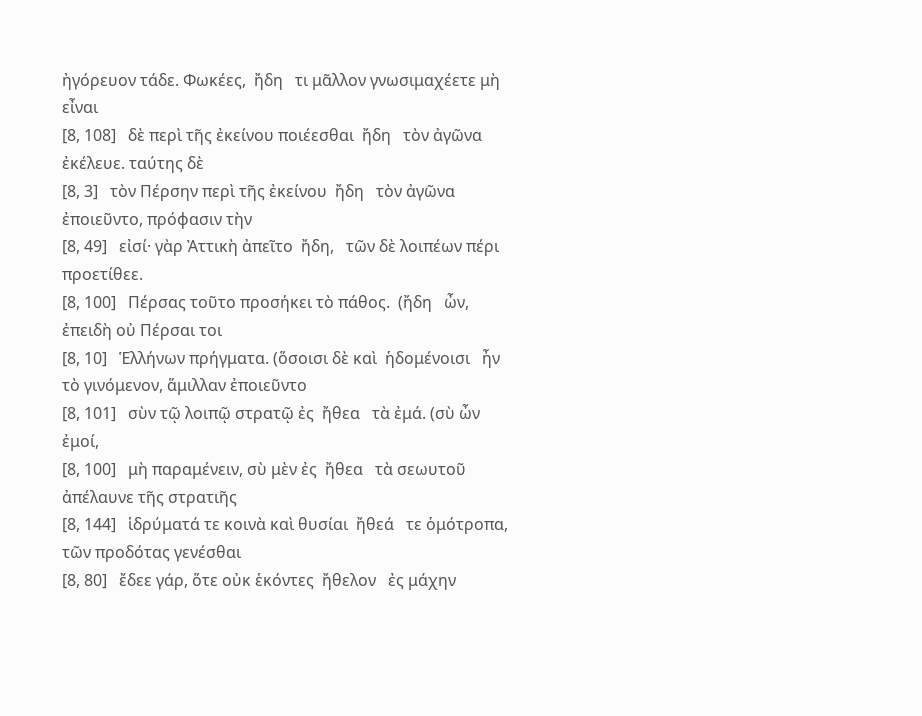ἠγόρευον τάδε. Φωκέες,  ἤδη   τι μᾶλλον γνωσιμαχέετε μὴ εἶναι
[8, 108]   δὲ περὶ τῆς ἐκείνου ποιέεσθαι  ἤδη   τὸν ἀγῶνα ἐκέλευε. ταύτης δὲ
[8, 3]   τὸν Πέρσην περὶ τῆς ἐκείνου  ἤδη   τὸν ἀγῶνα ἐποιεῦντο, πρόφασιν τὴν
[8, 49]   εἰσί· γὰρ Ἀττικὴ ἀπεῖτο  ἤδη,   τῶν δὲ λοιπέων πέρι προετίθεε.
[8, 100]   Πέρσας τοῦτο προσήκει τὸ πάθος.  (ἤδη   ὦν, ἐπειδὴ οὐ Πέρσαι τοι
[8, 10]   Ἑλλήνων πρήγματα. (ὅσοισι δὲ καὶ  ἡδομένοισι   ἦν τὸ γινόμενον, ἅμιλλαν ἐποιεῦντο
[8, 101]   σὺν τῷ λοιπῷ στρατῷ ἐς  ἤθεα   τὰ ἐμά. (σὺ ὦν ἐμοί,
[8, 100]   μὴ παραμένειν, σὺ μὲν ἐς  ἤθεα   τὰ σεωυτοῦ ἀπέλαυνε τῆς στρατιῆς
[8, 144]   ἱδρύματά τε κοινὰ καὶ θυσίαι  ἤθεά   τε ὁμότροπα, τῶν προδότας γενέσθαι
[8, 80]   ἔδεε γάρ, ὅτε οὐκ ἑκόντες  ἤθελον   ἐς μάχην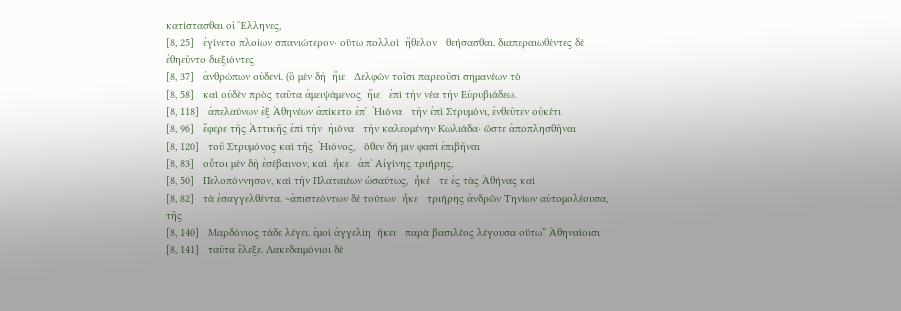κατίστασθαι οἱ Ἕλληνες,
[8, 25]   ἐγίνετο πλοίων σπανιώτερον· οὕτω πολλοὶ  ἤθελον   θεήσασθαι. διαπεραιωθέντες δὲ ἐθηεῦντο διεξιόντες
[8, 37]   ἀνθρώπων οὐδενί. (ὃ μὲν δὴ  ἤιε   Δελφῶν τοῖσι παρεοῦσι σημανέων τὸ
[8, 58]   καὶ οὐδὲν πρὸς ταῦτα ἀμειψάμενος  ἤιε   ἐπὶ τὴν νέα τὴν Εὐρυβιάδεω.
[8, 118]   ἀπελαύνων ἐξ Ἀθηνέων ἀπίκετο ἐπ᾽  Ἠιόνα   τὴν ἐπὶ Στρυμόνι, ἐνθεῦτεν οὐκέτι
[8, 96]   ἔφερε τῆς Ἀττικῆς ἐπὶ τὴν  ἠιόνα   τὴν καλεομένην Κωλιάδα· ὥστε ἀποπλησθῆναι
[8, 120]   τοῦ Στρυμόνος καὶ τῆς  Ἠιόνος,   ὅθεν δή μιν φασὶ ἐπιβῆναι
[8, 83]   οὗτοι μὲν δὴ ἐσέβαινον, καὶ  ἧκε   ἀπ᾽ Αἰγίνης τριήρης,
[8, 50]   Πελοπόννησον, καὶ τὴν Πλαταιέων ὡσαύτως,  ἧκέ   τε ἐς τὰς Ἀθήνας καὶ
[8, 82]   τὰ ἐσαγγελθέντα. ~ἀπιστεόντων δὲ τούτων  ἧκε   τριήρης ἀνδρῶν Τηνίων αὐτομολέουσα, τῆς
[8, 140]   Μαρδόνιος τάδε λέγει. ἐμοὶ ἀγγελίη  ἥκει   παρὰ βασιλέος λέγουσα οὕτω” Ἀθηναίοισι
[8, 141]   ταῦτα ἔλεξε. Λακεδαιμόνιοι δὲ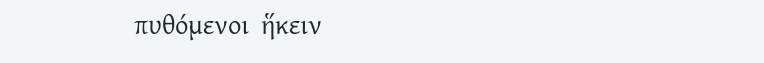πυθόμενοι  ἥκειν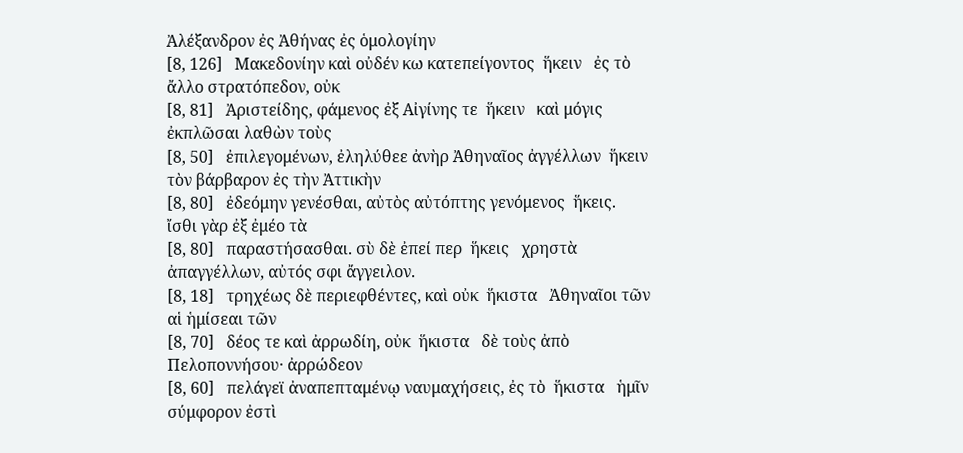Ἀλέξανδρον ἐς Ἀθήνας ἐς ὁμολογίην
[8, 126]   Μακεδονίην καὶ οὐδέν κω κατεπείγοντος  ἥκειν   ἐς τὸ ἄλλο στρατόπεδον, οὐκ
[8, 81]   Ἀριστείδης, φάμενος ἐξ Αἰγίνης τε  ἥκειν   καὶ μόγις ἐκπλῶσαι λαθὼν τοὺς
[8, 50]   ἐπιλεγομένων, ἐληλύθεε ἀνὴρ Ἀθηναῖος ἀγγέλλων  ἥκειν   τὸν βάρβαρον ἐς τὴν Ἀττικὴν
[8, 80]   ἐδεόμην γενέσθαι, αὐτὸς αὐτόπτης γενόμενος  ἥκεις.   ἴσθι γὰρ ἐξ ἐμέο τὰ
[8, 80]   παραστήσασθαι. σὺ δὲ ἐπεί περ  ἥκεις   χρηστὰ ἀπαγγέλλων, αὐτός σφι ἄγγειλον.
[8, 18]   τρηχέως δὲ περιεφθέντες, καὶ οὐκ  ἥκιστα   Ἀθηναῖοι τῶν αἱ ἡμίσεαι τῶν
[8, 70]   δέος τε καὶ ἀρρωδίη, οὐκ  ἥκιστα   δὲ τοὺς ἀπὸ Πελοποννήσου· ἀρρώδεον
[8, 60]   πελάγεϊ ἀναπεπταμένῳ ναυμαχήσεις, ἐς τὸ  ἥκιστα   ἡμῖν σύμφορον ἐστὶ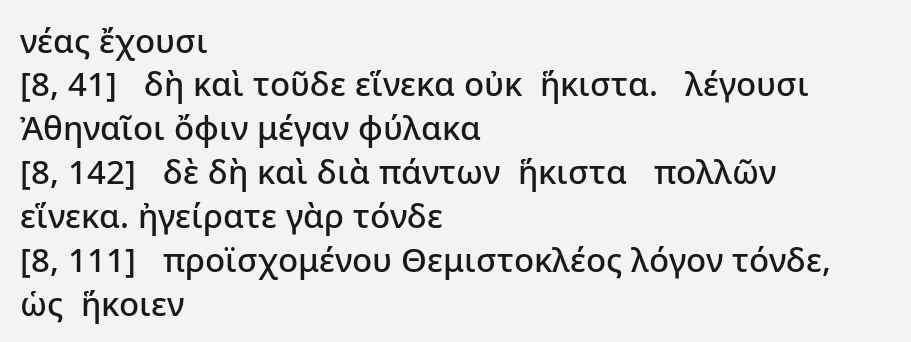νέας ἔχουσι
[8, 41]   δὴ καὶ τοῦδε εἵνεκα οὐκ  ἥκιστα.   λέγουσι Ἀθηναῖοι ὄφιν μέγαν φύλακα
[8, 142]   δὲ δὴ καὶ διὰ πάντων  ἥκιστα   πολλῶν εἵνεκα. ἠγείρατε γὰρ τόνδε
[8, 111]   προϊσχομένου Θεμιστοκλέος λόγον τόνδε, ὡς  ἥκοιεν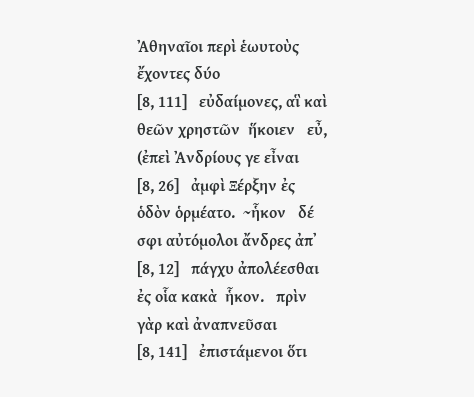Ἀθηναῖοι περὶ ἑωυτοὺς ἔχοντες δύο
[8, 111]   εὐδαίμονες, αἳ καὶ θεῶν χρηστῶν  ἥκοιεν   εὖ, (ἐπεὶ Ἀνδρίους γε εἶναι
[8, 26]   ἀμφὶ Ξέρξην ἐς ὁδὸν ὁρμέατο.  ~ἧκον   δέ σφι αὐτόμολοι ἄνδρες ἀπ᾽
[8, 12]   πάγχυ ἀπολέεσθαι ἐς οἷα κακὰ  ἧκον.   πρὶν γὰρ καὶ ἀναπνεῦσαι
[8, 141]   ἐπιστάμενοι ὅτι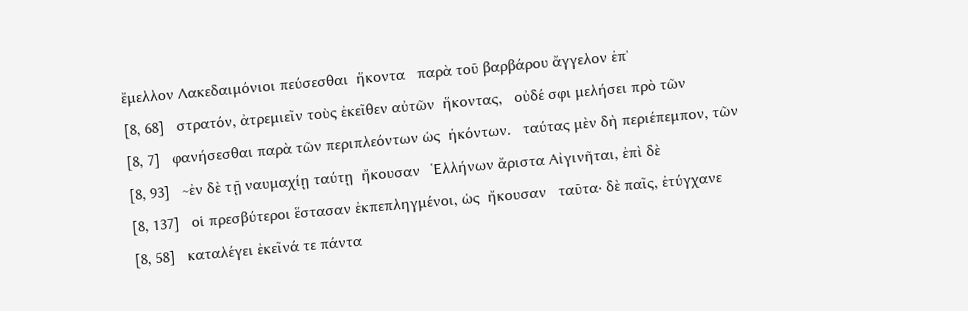ἔμελλον Λακεδαιμόνιοι πεύσεσθαι  ἥκοντα   παρὰ τοῦ βαρβάρου ἄγγελον ἐπ᾽
[8, 68]   στρατόν, ἀτρεμιεῖν τοὺς ἐκεῖθεν αὐτῶν  ἥκοντας,   οὐδέ σφι μελήσει πρὸ τῶν
[8, 7]   φανήσεσθαι παρὰ τῶν περιπλεόντων ὡς  ἡκόντων.   ταύτας μὲν δὴ περιέπεμπον, τῶν
[8, 93]   ~ἐν δὲ τῇ ναυμαχίῃ ταύτῃ  ἤκουσαν   Ἑλλήνων ἄριστα Αἰγινῆται, ἐπὶ δὲ
[8, 137]   οἱ πρεσβύτεροι ἕστασαν ἐκπεπληγμένοι, ὡς  ἤκουσαν   ταῦτα· δὲ παῖς, ἐτύγχανε
[8, 58]   καταλέγει ἐκεῖνά τε πάντα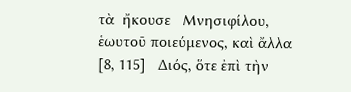τὰ  ἤκουσε   Μνησιφίλου, ἑωυτοῦ ποιεύμενος, καὶ ἄλλα
[8, 115]   Διός, ὅτε ἐπὶ τὴν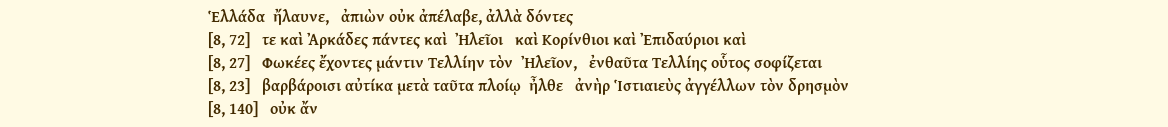Ἑλλάδα  ἤλαυνε,   ἀπιὼν οὐκ ἀπέλαβε, ἀλλὰ δόντες
[8, 72]   τε καὶ Ἀρκάδες πάντες καὶ  Ἠλεῖοι   καὶ Κορίνθιοι καὶ Ἐπιδαύριοι καὶ
[8, 27]   Φωκέες ἔχοντες μάντιν Τελλίην τὸν  Ἠλεῖον,   ἐνθαῦτα Τελλίης οὗτος σοφίζεται
[8, 23]   βαρβάροισι αὐτίκα μετὰ ταῦτα πλοίῳ  ἦλθε   ἀνὴρ Ἱστιαιεὺς ἀγγέλλων τὸν δρησμὸν
[8, 140]   οὐκ ἄν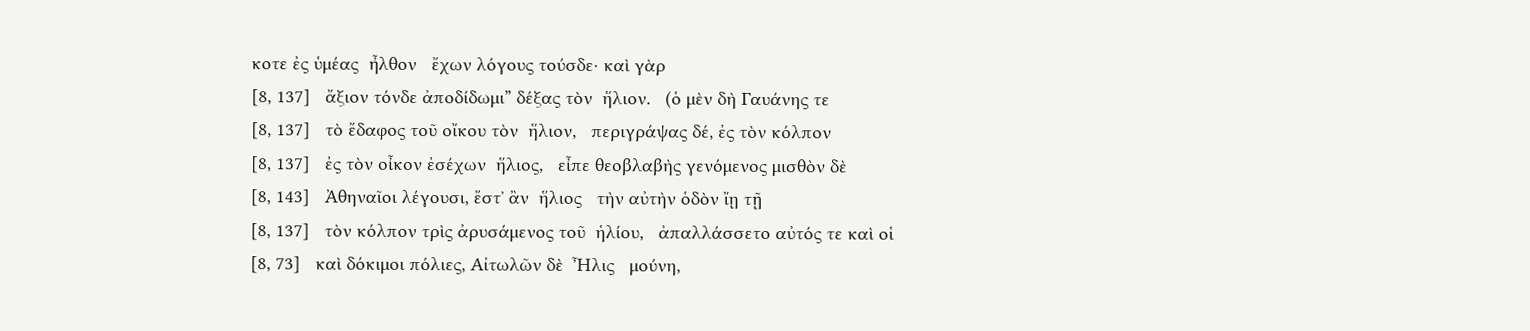κοτε ἐς ὑμέας  ἦλθον   ἔχων λόγους τούσδε· καὶ γὰρ
[8, 137]   ἄξιον τόνδε ἀποδίδωμι” δέξας τὸν  ἥλιον.   (ὁ μὲν δὴ Γαυάνης τε
[8, 137]   τὸ ἔδαφος τοῦ οἴκου τὸν  ἥλιον,   περιγράψας δέ, ἐς τὸν κόλπον
[8, 137]   ἐς τὸν οἶκον ἐσέχων  ἥλιος,   εἶπε θεοβλαβὴς γενόμενος μισθὸν δὲ
[8, 143]   Ἀθηναῖοι λέγουσι, ἔστ᾽ ἂν  ἥλιος   τὴν αὐτὴν ὁδὸν ἴῃ τῇ
[8, 137]   τὸν κόλπον τρὶς ἀρυσάμενος τοῦ  ἡλίου,   ἀπαλλάσσετο αὐτός τε καὶ οἱ
[8, 73]   καὶ δόκιμοι πόλιες, Αἰτωλῶν δὲ  Ἦλις   μούνη,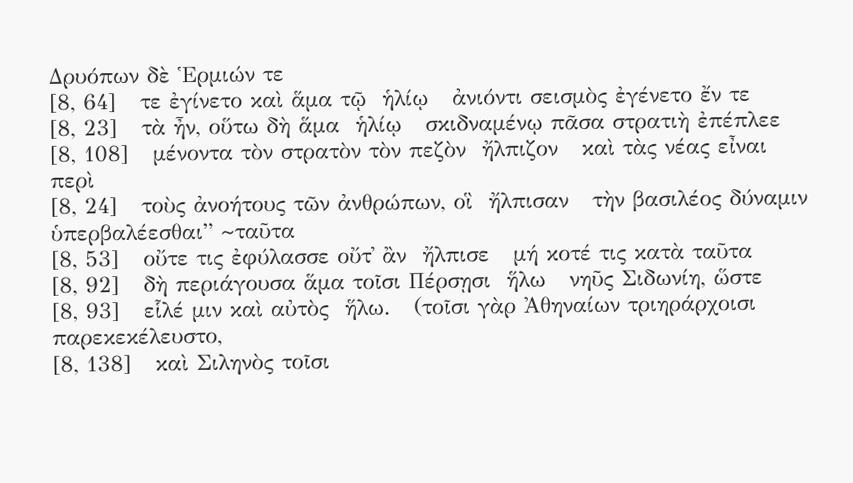Δρυόπων δὲ Ἑρμιών τε
[8, 64]   τε ἐγίνετο καὶ ἅμα τῷ  ἡλίῳ   ἀνιόντι σεισμὸς ἐγένετο ἔν τε
[8, 23]   τὰ ἦν, οὕτω δὴ ἅμα  ἡλίῳ   σκιδναμένῳ πᾶσα στρατιὴ ἐπέπλεε
[8, 108]   μένοντα τὸν στρατὸν τὸν πεζὸν  ἤλπιζον   καὶ τὰς νέας εἶναι περὶ
[8, 24]   τοὺς ἀνοήτους τῶν ἀνθρώπων, οἳ  ἤλπισαν   τὴν βασιλέος δύναμιν ὑπερβαλέεσθαι” ~ταῦτα
[8, 53]   οὔτε τις ἐφύλασσε οὔτ᾽ ἂν  ἤλπισε   μή κοτέ τις κατὰ ταῦτα
[8, 92]   δὴ περιάγουσα ἅμα τοῖσι Πέρσῃσι  ἥλω   νηῦς Σιδωνίη, ὥστε
[8, 93]   εἷλέ μιν καὶ αὐτὸς  ἥλω.   (τοῖσι γὰρ Ἀθηναίων τριηράρχοισι παρεκεκέλευστο,
[8, 138]   καὶ Σιληνὸς τοῖσι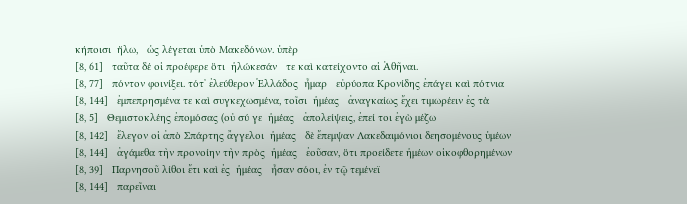κήποισι  ἥλω,   ὡς λέγεται ὑπὸ Μακεδόνων. ὑπὲρ
[8, 61]   ταῦτα δέ οἱ προέφερε ὅτι  ἡλώκεσάν   τε καὶ κατείχοντο αἱ Ἀθῆναι.
[8, 77]   πόντον φοινίξει. τότ᾽ ἐλεύθερον Ἑλλάδος  ἦμαρ   εὐρύοπα Κρονίδης ἐπάγει καὶ πότνια
[8, 144]   ἐμπεπρησμένα τε καὶ συγκεχωσμένα, τοῖσι  ἡμέας   ἀναγκαίως ἔχει τιμωρέειν ἐς τὰ
[8, 5]   Θεμιστοκλέης ἐπομόσας (οὐ σύ γε  ἡμέας   ἀπολείψεις, ἐπεί τοι ἐγὼ μέζω
[8, 142]   ἔλεγον οἱ ἀπὸ Σπάρτης ἄγγελοι  ἡμέας   δὲ ἔπεμψαν Λακεδαιμόνιοι δεησομένους ὑμέων
[8, 144]   ἀγάμεθα τὴν προνοίην τὴν πρὸς  ἡμέας   ἐοῦσαν, ὅτι προείδετε ἡμέων οἰκοφθορημένων
[8, 39]   Παρνησοῦ λίθοι ἔτι καὶ ἐς  ἡμέας   ἦσαν σόοι, ἐν τῷ τεμένεϊ
[8, 144]   παρεῖναι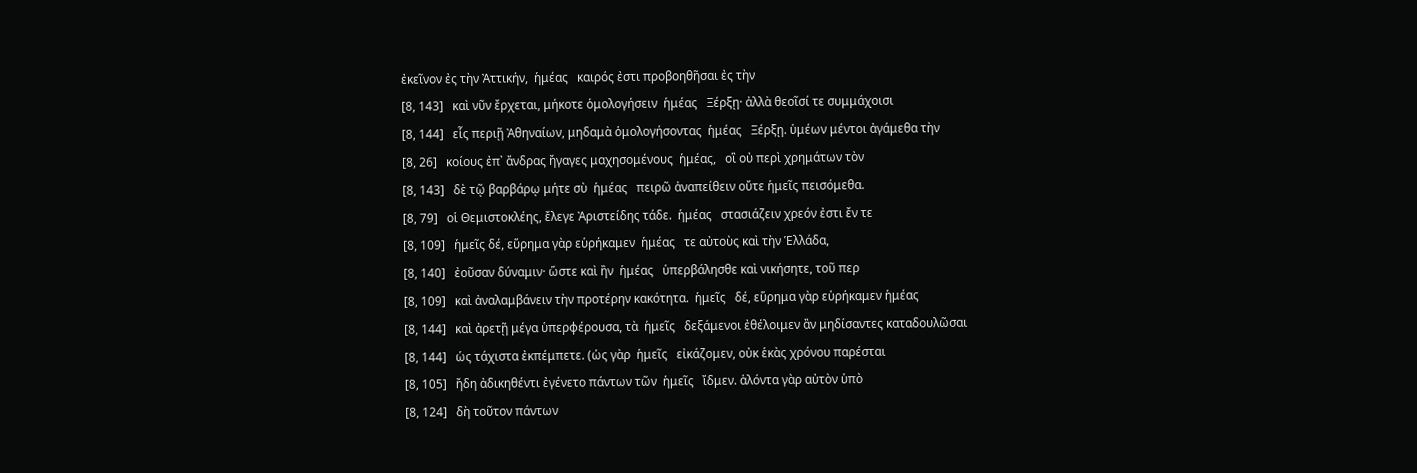ἐκεῖνον ἐς τὴν Ἀττικήν,  ἡμέας   καιρός ἐστι προβοηθῆσαι ἐς τὴν
[8, 143]   καὶ νῦν ἔρχεται, μήκοτε ὁμολογήσειν  ἡμέας   Ξέρξῃ· ἀλλὰ θεοῖσί τε συμμάχοισι
[8, 144]   εἷς περιῇ Ἀθηναίων, μηδαμὰ ὁμολογήσοντας  ἡμέας   Ξέρξῃ. ὑμέων μέντοι ἀγάμεθα τὴν
[8, 26]   κοίους ἐπ᾽ ἄνδρας ἤγαγες μαχησομένους  ἡμέας,   οἳ οὐ περὶ χρημάτων τὸν
[8, 143]   δὲ τῷ βαρβάρῳ μήτε σὺ  ἡμέας   πειρῶ ἀναπείθειν οὔτε ἡμεῖς πεισόμεθα.
[8, 79]   οἱ Θεμιστοκλέης, ἔλεγε Ἀριστείδης τάδε.  ἡμέας   στασιάζειν χρεόν ἐστι ἔν τε
[8, 109]   ἡμεῖς δέ, εὕρημα γὰρ εὑρήκαμεν  ἡμέας   τε αὐτοὺς καὶ τὴν Ἑλλάδα,
[8, 140]   ἐοῦσαν δύναμιν· ὥστε καὶ ἢν  ἡμέας   ὑπερβάλησθε καὶ νικήσητε, τοῦ περ
[8, 109]   καὶ ἀναλαμβάνειν τὴν προτέρην κακότητα.  ἡμεῖς   δέ, εὕρημα γὰρ εὑρήκαμεν ἡμέας
[8, 144]   καὶ ἀρετῇ μέγα ὑπερφέρουσα, τὰ  ἡμεῖς   δεξάμενοι ἐθέλοιμεν ἂν μηδίσαντες καταδουλῶσαι
[8, 144]   ὡς τάχιστα ἐκπέμπετε. (ὡς γὰρ  ἡμεῖς   εἰκάζομεν, οὐκ ἑκὰς χρόνου παρέσται
[8, 105]   ἤδη ἀδικηθέντι ἐγένετο πάντων τῶν  ἡμεῖς   ἴδμεν. ἁλόντα γὰρ αὐτὸν ὑπὸ
[8, 124]   δὴ τοῦτον πάντων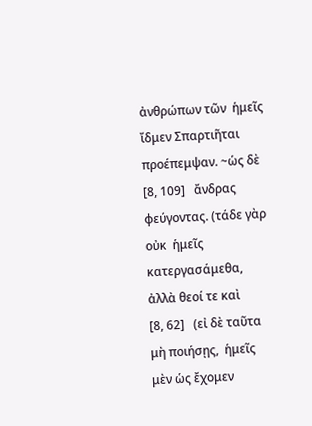ἀνθρώπων τῶν  ἡμεῖς   ἴδμεν Σπαρτιῆται προέπεμψαν. ~ὡς δὲ
[8, 109]   ἄνδρας φεύγοντας. (τάδε γὰρ οὐκ  ἡμεῖς   κατεργασάμεθα, ἀλλὰ θεοί τε καὶ
[8, 62]   (εἰ δὲ ταῦτα μὴ ποιήσῃς,  ἡμεῖς   μὲν ὡς ἔχομεν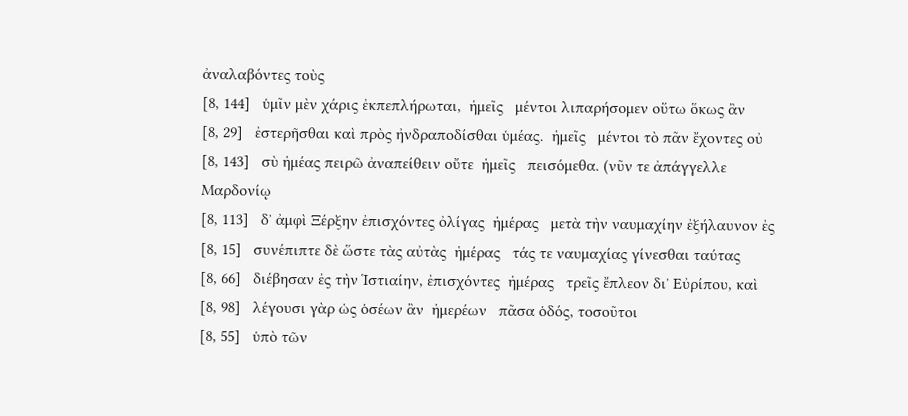ἀναλαβόντες τοὺς
[8, 144]   ὑμῖν μὲν χάρις ἐκπεπλήρωται,  ἡμεῖς   μέντοι λιπαρήσομεν οὕτω ὅκως ἂν
[8, 29]   ἐστερῆσθαι καὶ πρὸς ἠνδραποδίσθαι ὑμέας.  ἡμεῖς   μέντοι τὸ πᾶν ἔχοντες οὐ
[8, 143]   σὺ ἡμέας πειρῶ ἀναπείθειν οὔτε  ἡμεῖς   πεισόμεθα. (νῦν τε ἀπάγγελλε Μαρδονίῳ
[8, 113]   δ᾽ ἀμφὶ Ξέρξην ἐπισχόντες ὀλίγας  ἡμέρας   μετὰ τὴν ναυμαχίην ἐξήλαυνον ἐς
[8, 15]   συνέπιπτε δὲ ὥστε τὰς αὐτὰς  ἡμέρας   τάς τε ναυμαχίας γίνεσθαι ταύτας
[8, 66]   διέβησαν ἐς τὴν Ἱστιαίην, ἐπισχόντες  ἡμέρας   τρεῖς ἔπλεον δι᾽ Εὐρίπου, καὶ
[8, 98]   λέγουσι γὰρ ὡς ὁσέων ἂν  ἡμερέων   πᾶσα ὁδός, τοσοῦτοι
[8, 55]   ὑπὸ τῶν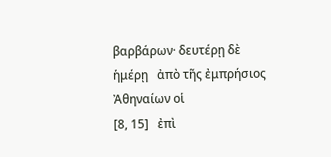βαρβάρων· δευτέρῃ δὲ  ἡμέρῃ   ἀπὸ τῆς ἐμπρήσιος Ἀθηναίων οἱ
[8, 15]   ἐπὶ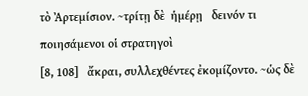τὸ Ἀρτεμίσιον. ~τρίτῃ δὲ  ἡμέρῃ   δεινόν τι ποιησάμενοι οἱ στρατηγοὶ
[8, 108]   ἄκραι, συλλεχθέντες ἐκομίζοντο. ~ὡς δὲ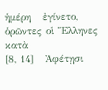ἡμέρη   ἐγίνετο, ὁρῶντες οἱ Ἕλληνες κατὰ
[8, 14]   Ἀφέτῃσι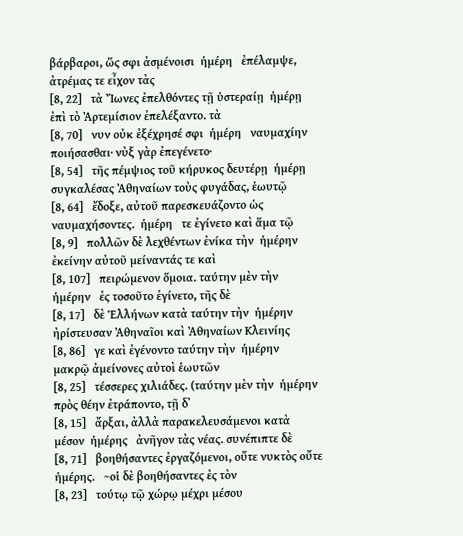βάρβαροι, ὥς σφι ἀσμένοισι  ἡμέρη   ἐπέλαμψε, ἀτρέμας τε εἶχον τὰς
[8, 22]   τὰ Ἴωνες ἐπελθόντες τῇ ὑστεραίῃ  ἡμέρῃ   ἐπὶ τὸ Ἀρτεμίσιον ἐπελέξαντο. τὰ
[8, 70]   νυν οὐκ ἐξέχρησέ σφι  ἡμέρη   ναυμαχίην ποιήσασθαι· νὺξ γὰρ ἐπεγένετο·
[8, 54]   τῆς πέμψιος τοῦ κήρυκος δευτέρῃ  ἡμέρῃ   συγκαλέσας Ἀθηναίων τοὺς φυγάδας, ἑωυτῷ
[8, 64]   ἔδοξε, αὐτοῦ παρεσκευάζοντο ὡς ναυμαχήσοντες.  ἡμέρη   τε ἐγίνετο καὶ ἅμα τῷ
[8, 9]   πολλῶν δὲ λεχθέντων ἐνίκα τὴν  ἡμέρην   ἐκείνην αὐτοῦ μείναντάς τε καὶ
[8, 107]   πειρώμενον ὅμοια. ταύτην μὲν τὴν  ἡμέρην   ἐς τοσοῦτο ἐγίνετο, τῆς δὲ
[8, 17]   δὲ Ἑλλήνων κατὰ ταύτην τὴν  ἡμέρην   ἠρίστευσαν Ἀθηναῖοι καὶ Ἀθηναίων Κλεινίης
[8, 86]   γε καὶ ἐγένοντο ταύτην τὴν  ἡμέρην   μακρῷ ἀμείνονες αὐτοὶ ἑωυτῶν
[8, 25]   τέσσερες χιλιάδες. (ταύτην μὲν τὴν  ἡμέρην   πρὸς θέην ἐτράποντο, τῇ δ᾽
[8, 15]   ἄρξαι, ἀλλὰ παρακελευσάμενοι κατὰ μέσον  ἡμέρης   ἀνῆγον τὰς νέας. συνέπιπτε δὲ
[8, 71]   βοηθήσαντες ἐργαζόμενοι, οὔτε νυκτὸς οὔτε  ἡμέρης.   ~οἱ δὲ βοηθήσαντες ἐς τὸν
[8, 23]   τούτῳ τῷ χώρῳ μέχρι μέσου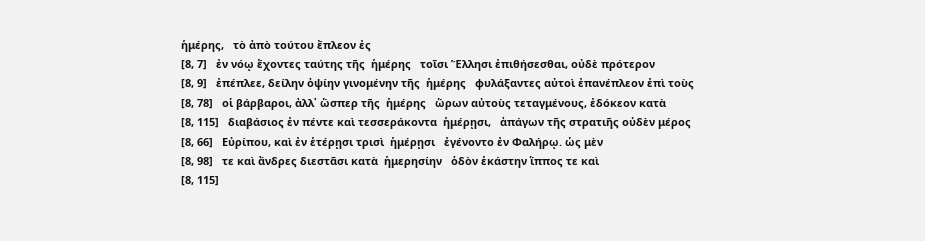ἡμέρης,   τὸ ἀπὸ τούτου ἔπλεον ἐς
[8, 7]   ἐν νόῳ ἔχοντες ταύτης τῆς  ἡμέρης   τοῖσι Ἕλλησι ἐπιθήσεσθαι, οὐδὲ πρότερον
[8, 9]   ἐπέπλεε, δείλην ὀψίην γινομένην τῆς  ἡμέρης   φυλάξαντες αὐτοὶ ἐπανέπλεον ἐπὶ τοὺς
[8, 78]   οἱ βάρβαροι, ἀλλ᾽ ὥσπερ τῆς  ἡμέρης   ὥρων αὐτοὺς τεταγμένους, ἐδόκεον κατὰ
[8, 115]   διαβάσιος ἐν πέντε καὶ τεσσεράκοντα  ἡμέρῃσι,   ἀπάγων τῆς στρατιῆς οὐδὲν μέρος
[8, 66]   Εὐρίπου, καὶ ἐν ἑτέρῃσι τρισὶ  ἡμέρῃσι   ἐγένοντο ἐν Φαλήρῳ. ὡς μὲν
[8, 98]   τε καὶ ἄνδρες διεστᾶσι κατὰ  ἡμερησίην   ὁδὸν ἑκάστην ἵππος τε καὶ
[8, 115]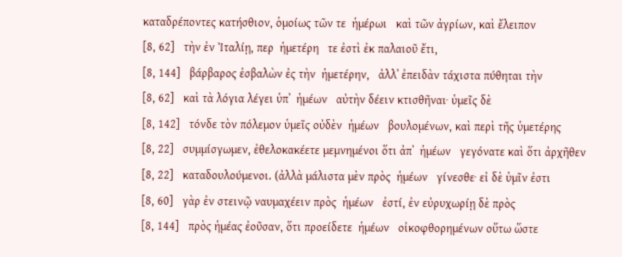καταδρέποντες κατήσθιον, ὁμοίως τῶν τε  ἡμέρωι   καὶ τῶν ἀγρίων, καὶ ἔλειπον
[8, 62]   τὴν ἐν Ἰταλίῃ, περ  ἡμετέρη   τε ἐστὶ ἐκ παλαιοῦ ἔτι,
[8, 144]   βάρβαρος ἐσβαλὼν ἐς τὴν  ἡμετέρην,   ἀλλ᾽ ἐπειδὰν τάχιστα πύθηται τὴν
[8, 62]   καὶ τὰ λόγια λέγει ὑπ᾽  ἡμέων   αὐτὴν δέειν κτισθῆναι· ὑμεῖς δὲ
[8, 142]   τόνδε τὸν πόλεμον ὑμεῖς οὐδὲν  ἡμέων   βουλομένων, καὶ περὶ τῆς ὑμετέρης
[8, 22]   συμμίσγωμεν, ἐθελοκακέετε μεμνημένοι ὅτι ἀπ᾽  ἡμέων   γεγόνατε καὶ ὅτι ἀρχῆθεν
[8, 22]   καταδουλούμενοι. (ἀλλὰ μάλιστα μὲν πρὸς  ἡμέων   γίνεσθε· εἰ δὲ ὑμῖν ἐστι
[8, 60]   γὰρ ἐν στεινῷ ναυμαχέειν πρὸς  ἡμέων   ἐστί, ἐν εὐρυχωρίῃ δὲ πρὸς
[8, 144]   πρὸς ἡμέας ἐοῦσαν, ὅτι προείδετε  ἡμέων   οἰκοφθορημένων οὕτω ὥστε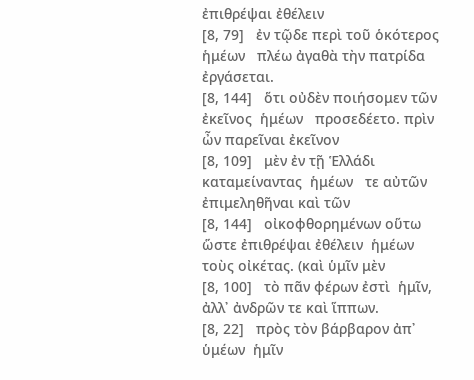ἐπιθρέψαι ἐθέλειν
[8, 79]   ἐν τῷδε περὶ τοῦ ὁκότερος  ἡμέων   πλέω ἀγαθὰ τὴν πατρίδα ἐργάσεται.
[8, 144]   ὅτι οὐδὲν ποιήσομεν τῶν ἐκεῖνος  ἡμέων   προσεδέετο. πρὶν ὦν παρεῖναι ἐκεῖνον
[8, 109]   μὲν ἐν τῇ Ἑλλάδι καταμείναντας  ἡμέων   τε αὐτῶν ἐπιμεληθῆναι καὶ τῶν
[8, 144]   οἰκοφθορημένων οὕτω ὥστε ἐπιθρέψαι ἐθέλειν  ἡμέων   τοὺς οἰκέτας. (καὶ ὑμῖν μὲν
[8, 100]   τὸ πᾶν φέρων ἐστὶ  ἡμῖν,   ἀλλ᾽ ἀνδρῶν τε καὶ ἵππων.
[8, 22]   πρὸς τὸν βάρβαρον ἀπ᾽ ὑμέων  ἡμῖν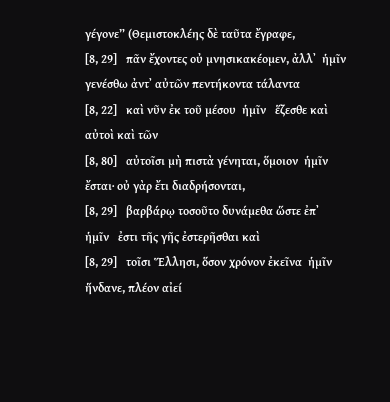γέγονε” (Θεμιστοκλέης δὲ ταῦτα ἔγραφε,
[8, 29]   πᾶν ἔχοντες οὐ μνησικακέομεν, ἀλλ᾽  ἡμῖν   γενέσθω ἀντ᾽ αὐτῶν πεντήκοντα τάλαντα
[8, 22]   καὶ νῦν ἐκ τοῦ μέσου  ἡμῖν   ἕζεσθε καὶ αὐτοὶ καὶ τῶν
[8, 80]   αὐτοῖσι μὴ πιστὰ γένηται, ὅμοιον  ἡμῖν   ἔσται· οὐ γὰρ ἔτι διαδρήσονται,
[8, 29]   βαρβάρῳ τοσοῦτο δυνάμεθα ὥστε ἐπ᾽  ἡμῖν   ἐστι τῆς γῆς ἐστερῆσθαι καὶ
[8, 29]   τοῖσι Ἕλλησι, ὅσον χρόνον ἐκεῖνα  ἡμῖν   ἥνδανε, πλέον αἰεί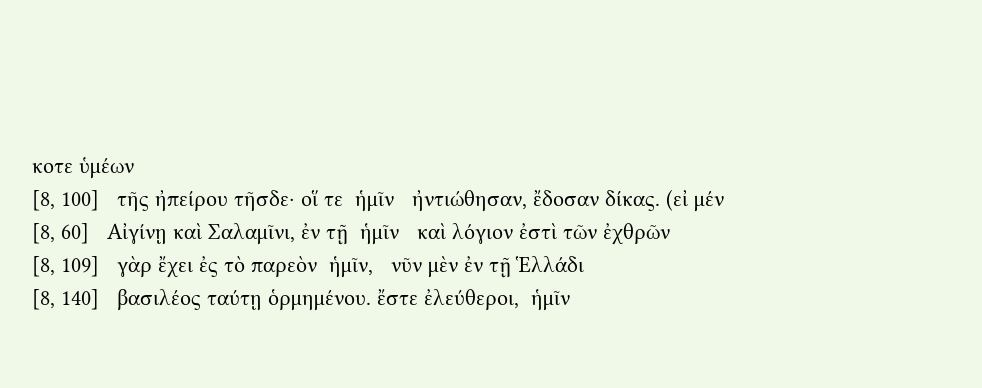κοτε ὑμέων
[8, 100]   τῆς ἠπείρου τῆσδε· οἵ τε  ἡμῖν   ἠντιώθησαν, ἔδοσαν δίκας. (εἰ μέν
[8, 60]   Αἰγίνῃ καὶ Σαλαμῖνι, ἐν τῇ  ἡμῖν   καὶ λόγιον ἐστὶ τῶν ἐχθρῶν
[8, 109]   γὰρ ἔχει ἐς τὸ παρεὸν  ἡμῖν,   νῦν μὲν ἐν τῇ Ἑλλάδι
[8, 140]   βασιλέος ταύτῃ ὁρμημένου. ἔστε ἐλεύθεροι,  ἡμῖν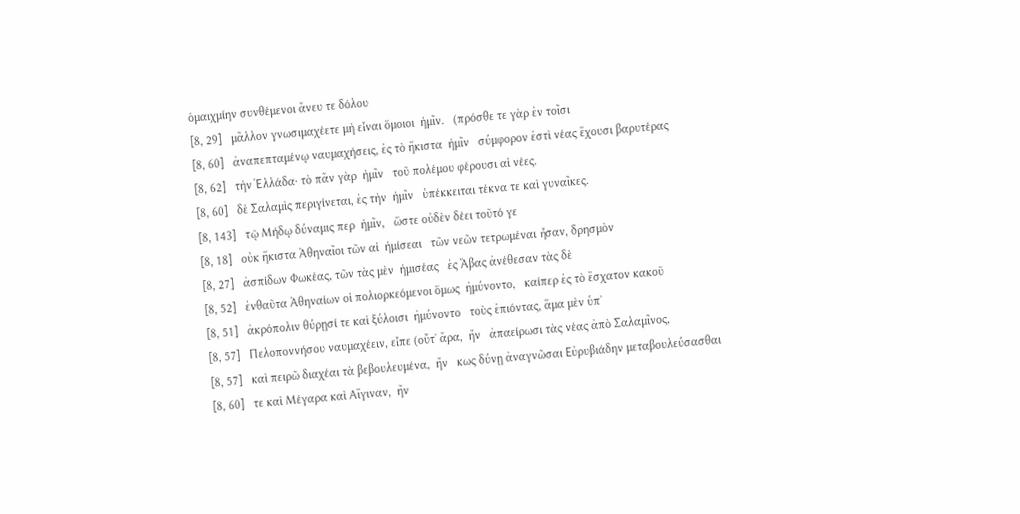ὁμαιχμίην συνθέμενοι ἄνευ τε δόλου
[8, 29]   μᾶλλον γνωσιμαχέετε μὴ εἶναι ὅμοιοι  ἡμῖν.   (πρόσθε τε γὰρ ἐν τοῖσι
[8, 60]   ἀναπεπταμένῳ ναυμαχήσεις, ἐς τὸ ἥκιστα  ἡμῖν   σύμφορον ἐστὶ νέας ἔχουσι βαρυτέρας
[8, 62]   τὴν Ἑλλάδα· τὸ πᾶν γὰρ  ἡμῖν   τοῦ πολέμου φέρουσι αἱ νέες.
[8, 60]   δὲ Σαλαμὶς περιγίνεται, ἐς τὴν  ἡμῖν   ὑπέκκειται τέκνα τε καὶ γυναῖκες.
[8, 143]   τῷ Μήδῳ δύναμις περ  ἡμῖν,   ὥστε οὐδὲν δέει τοῦτό γε
[8, 18]   οὐκ ἥκιστα Ἀθηναῖοι τῶν αἱ  ἡμίσεαι   τῶν νεῶν τετρωμέναι ἦσαν, δρησμὸν
[8, 27]   ἀσπίδων Φωκέας, τῶν τὰς μὲν  ἡμισέας   ἐς Ἄβας ἀνέθεσαν τὰς δὲ
[8, 52]   ἐνθαῦτα Ἀθηναίων οἱ πολιορκεόμενοι ὅμως  ἠμύνοντο,   καίπερ ἐς τὸ ἔσχατον κακοῦ
[8, 51]   ἀκρόπολιν θύρῃσί τε καὶ ξύλοισι  ἠμύνοντο   τοὺς ἐπιόντας, ἅμα μὲν ὑπ᾽
[8, 57]   Πελοποννήσου ναυμαχέειν, εἶπε (οὔτ᾽ ἄρα,  ἤν   ἀπαείρωσι τὰς νέας ἀπὸ Σαλαμῖνος,
[8, 57]   καὶ πειρῶ διαχέαι τὰ βεβουλευμένα,  ἤν   κως δύνῃ ἀναγνῶσαι Εὐρυβιάδην μεταβουλεύσασθαι
[8, 60]   τε καὶ Μέγαρα καὶ Αἴγιναν,  ἤν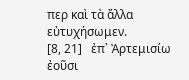περ καὶ τὰ ἄλλα εὐτυχήσωμεν.
[8, 21]   ἐπ᾽ Ἀρτεμισίω ἐοῦσι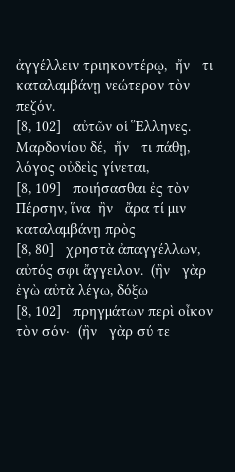ἀγγέλλειν τριηκοντέρῳ,  ἤν   τι καταλαμβάνῃ νεώτερον τὸν πεζόν.
[8, 102]   αὐτῶν οἱ Ἕλληνες. Μαρδονίου δέ,  ἤν   τι πάθῃ, λόγος οὐδεὶς γίνεται,
[8, 109]   ποιήσασθαι ἐς τὸν Πέρσην, ἵνα  ἢν   ἄρα τί μιν καταλαμβάνῃ πρὸς
[8, 80]   χρηστὰ ἀπαγγέλλων, αὐτός σφι ἄγγειλον.  (ἢν   γὰρ ἐγὼ αὐτὰ λέγω, δόξω
[8, 102]   πρηγμάτων περὶ οἶκον τὸν σόν·  (ἢν   γὰρ σύ τε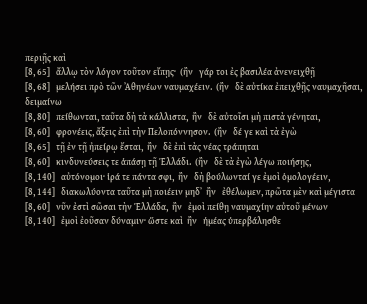περιῇς καὶ
[8, 65]   ἄλλῳ τὸν λόγον τοῦτον εἴπῃς·  (ἢν   γάρ τοι ἐς βασιλέα ἀνενειχθῇ
[8, 68]   μελήσει πρὸ τῶν Ἀθηνέων ναυμαχέειν.  (ἢν   δὲ αὐτίκα ἐπειχθῇς ναυμαχῆσαι, δειμαίνω
[8, 80]   πείθωνται, ταῦτα δὴ τὰ κάλλιστα,  ἢν   δὲ αὐτοῖσι μὴ πιστὰ γένηται,
[8, 60]   φρονέεις, ἄξεις ἐπὶ τὴν Πελοπόννησον.  (ἢν   δέ γε καὶ τὰ ἐγὼ
[8, 65]   τῇ ἐν τῇ ἠπείρῳ ἔσται,  ἢν   δὲ ἐπὶ τὰς νέας τράπηται
[8, 60]   κινδυνεύσεις τε ἁπάσῃ τῇ Ἑλλάδι.  (ἢν   δὲ τὰ ἐγὼ λέγω ποιήσῃς,
[8, 140]   αὐτόνομοι· ἱρά τε πάντα σφι,  ἢν   δὴ βούλωνταί γε ἐμοὶ ὁμολογέειν,
[8, 144]   διακωλύοντα ταῦτα μὴ ποιέειν μηδ᾽  ἢν   ἐθέλωμεν, πρῶτα μὲν καὶ μέγιστα
[8, 60]   νῦν ἐστὶ σῶσαι τὴν Ἑλλάδα,  ἢν   ἐμοὶ πείθῃ ναυμαχίην αὐτοῦ μένων
[8, 140]   ἐμοὶ ἐοῦσαν δύναμιν· ὥστε καὶ  ἢν   ἡμέας ὑπερβάλησθε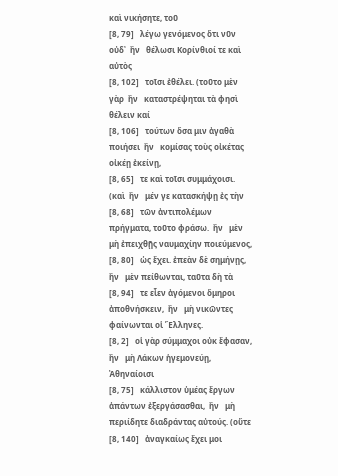καὶ νικήσητε, τοῦ
[8, 79]   λέγω γενόμενος ὅτι νῦν οὐδ᾽  ἢν   θέλωσι Κορίνθιοί τε καὶ αὐτὸς
[8, 102]   τοῖσι ἐθέλει. (τοῦτο μὲν γὰρ  ἢν   καταστρέψηται τὰ φησὶ θέλειν καί
[8, 106]   τούτων ὅσα μιν ἀγαθὰ ποιήσει  ἢν   κομίσας τοὺς οἰκέτας οἰκέῃ ἐκείνῃ,
[8, 65]   τε καὶ τοῖσι συμμάχοισι. (καὶ  ἢν   μέν γε κατασκήψῃ ἐς τὴν
[8, 68]   τῶν ἀντιπολέμων πρήγματα, τοῦτο φράσω.  ἢν   μὲν μὴ ἐπειχθῇς ναυμαχίην ποιεύμενος,
[8, 80]   ὡς ἔχει. ἐπεὰν δὲ σημήνῃς,  ἢν   μὲν πείθωνται, ταῦτα δὴ τὰ
[8, 94]   τε εἶεν ἀγόμενοι ὅμηροι ἀποθνήσκειν,  ἢν   μὴ νικῶντες φαίνωνται οἱ Ἕλληνες.
[8, 2]   οἱ γὰρ σύμμαχοι οὐκ ἔφασαν,  ἢν   μὴ Λάκων ἡγεμονεύῃ, Ἀθηναίοισι
[8, 75]   κάλλιστον ὑμέας ἔργων ἁπάντων ἐξεργάσασθαι,  ἢν   μὴ περιίδητε διαδράντας αὐτούς. (οὔτε
[8, 140]   ἀναγκαίως ἔχει μοι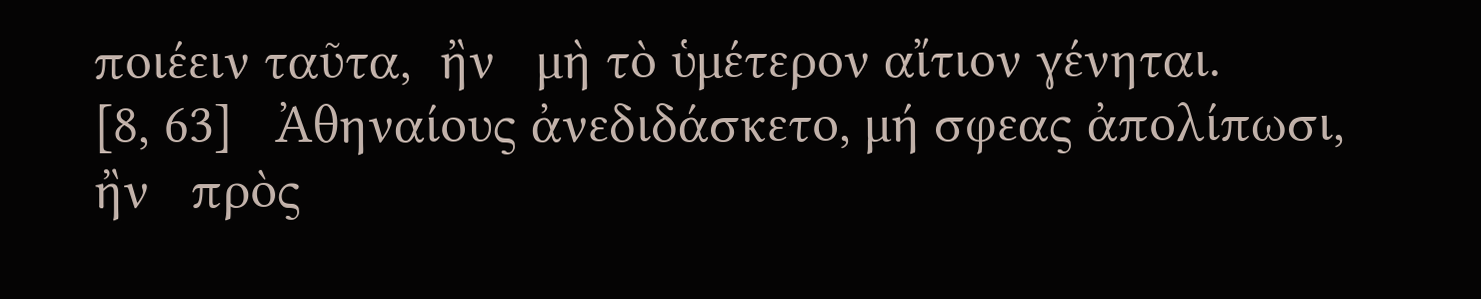ποιέειν ταῦτα,  ἢν   μὴ τὸ ὑμέτερον αἴτιον γένηται.
[8, 63]   Ἀθηναίους ἀνεδιδάσκετο, μή σφεας ἀπολίπωσι,  ἢν   πρὸς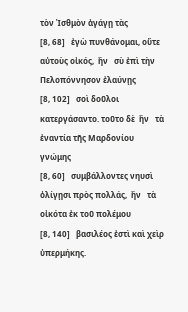τὸν Ἰσθμὸν ἀγάγῃ τὰς
[8, 68]   ἐγὼ πυνθάνομαι, οὔτε αὐτοὺς οἰκός,  ἢν   σὺ ἐπὶ τὴν Πελοπόννησον ἐλαύνῃς
[8, 102]   σοὶ δοῦλοι κατεργάσαντο. τοῦτο δὲ  ἢν   τὰ ἐναντία τῆς Μαρδονίου γνώμης
[8, 60]   συμβάλλοντες νηυσὶ ὀλίγῃσι πρὸς πολλάς,  ἢν   τὰ οἰκότα ἐκ τοῦ πολέμου
[8, 140]   βασιλέος ἐστὶ καὶ χεὶρ ὑπερμήκης.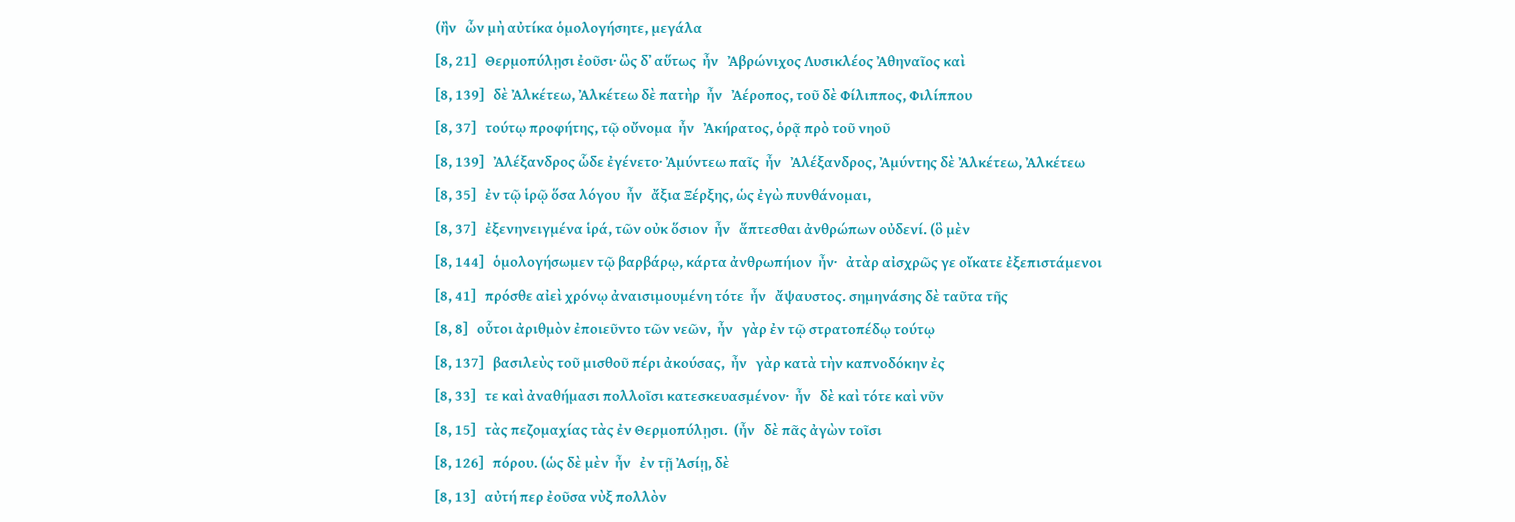(ἢν   ὦν μὴ αὐτίκα ὁμολογήσητε, μεγάλα
[8, 21]   Θερμοπύλῃσι ἐοῦσι· ὣς δ᾽ αὕτως  ἦν   Ἀβρώνιχος Λυσικλέος Ἀθηναῖος καὶ
[8, 139]   δὲ Ἀλκέτεω, Ἀλκέτεω δὲ πατὴρ  ἦν   Ἀέροπος, τοῦ δὲ Φίλιππος, Φιλίππου
[8, 37]   τούτῳ προφήτης, τῷ οὔνομα  ἦν   Ἀκήρατος, ὁρᾷ πρὸ τοῦ νηοῦ
[8, 139]   Ἀλέξανδρος ὧδε ἐγένετο· Ἀμύντεω παῖς  ἦν   Ἀλέξανδρος, Ἀμύντης δὲ Ἀλκέτεω, Ἀλκέτεω
[8, 35]   ἐν τῷ ἱρῷ ὅσα λόγου  ἦν   ἄξια Ξέρξης, ὡς ἐγὼ πυνθάνομαι,
[8, 37]   ἐξενηνειγμένα ἱρά, τῶν οὐκ ὅσιον  ἦν   ἅπτεσθαι ἀνθρώπων οὐδενί. (ὃ μὲν
[8, 144]   ὁμολογήσωμεν τῷ βαρβάρῳ, κάρτα ἀνθρωπήιον  ἦν·   ἀτὰρ αἰσχρῶς γε οἴκατε ἐξεπιστάμενοι
[8, 41]   πρόσθε αἰεὶ χρόνῳ ἀναισιμουμένη τότε  ἦν   ἄψαυστος. σημηνάσης δὲ ταῦτα τῆς
[8, 8]   οὗτοι ἀριθμὸν ἐποιεῦντο τῶν νεῶν,  ἦν   γὰρ ἐν τῷ στρατοπέδῳ τούτῳ
[8, 137]   βασιλεὺς τοῦ μισθοῦ πέρι ἀκούσας,  ἦν   γὰρ κατὰ τὴν καπνοδόκην ἐς
[8, 33]   τε καὶ ἀναθήμασι πολλοῖσι κατεσκευασμένον·  ἦν   δὲ καὶ τότε καὶ νῦν
[8, 15]   τὰς πεζομαχίας τὰς ἐν Θερμοπύλῃσι.  (ἦν   δὲ πᾶς ἀγὼν τοῖσι
[8, 126]   πόρου. (ὡς δὲ μὲν  ἦν   ἐν τῇ Ἀσίῃ, δὲ
[8, 13]   αὐτή περ ἐοῦσα νὺξ πολλὸν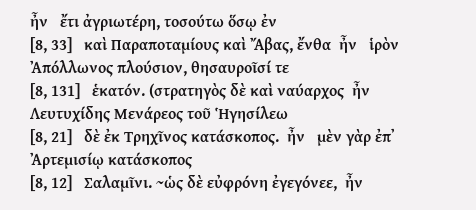ἦν   ἔτι ἀγριωτέρη, τοσούτω ὅσῳ ἐν
[8, 33]   καὶ Παραποταμίους καὶ Ἄβας, ἔνθα  ἦν   ἱρὸν Ἀπόλλωνος πλούσιον, θησαυροῖσί τε
[8, 131]   ἑκατόν. (στρατηγὸς δὲ καὶ ναύαρχος  ἦν   Λευτυχίδης Μενάρεος τοῦ Ἡγησίλεω
[8, 21]   δὲ ἐκ Τρηχῖνος κατάσκοπος.  ἦν   μὲν γὰρ ἐπ᾽ Ἀρτεμισίῳ κατάσκοπος
[8, 12]   Σαλαμῖνι. ~ὡς δὲ εὐφρόνη ἐγεγόνεε,  ἦν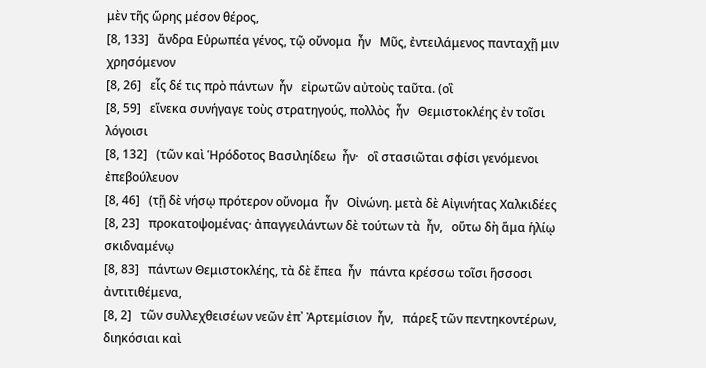μὲν τῆς ὥρης μέσον θέρος,
[8, 133]   ἄνδρα Εὐρωπέα γένος, τῷ οὔνομα  ἦν   Μῦς, ἐντειλάμενος πανταχῇ μιν χρησόμενον
[8, 26]   εἷς δέ τις πρὸ πάντων  ἦν   εἰρωτῶν αὐτοὺς ταῦτα. (οἳ
[8, 59]   εἵνεκα συνήγαγε τοὺς στρατηγούς, πολλὸς  ἦν   Θεμιστοκλέης ἐν τοῖσι λόγοισι
[8, 132]   (τῶν καὶ Ἡρόδοτος Βασιληίδεω  ἦν·   οἳ στασιῶται σφίσι γενόμενοι ἐπεβούλευον
[8, 46]   (τῇ δὲ νήσῳ πρότερον οὔνομα  ἦν   Οἰνώνη. μετὰ δὲ Αἰγινήτας Χαλκιδέες
[8, 23]   προκατοψομένας· ἀπαγγειλάντων δὲ τούτων τὰ  ἦν,   οὕτω δὴ ἅμα ἡλίῳ σκιδναμένῳ
[8, 83]   πάντων Θεμιστοκλέης, τὰ δὲ ἔπεα  ἦν   πάντα κρέσσω τοῖσι ἥσσοσι ἀντιτιθέμενα,
[8, 2]   τῶν συλλεχθεισέων νεῶν ἐπ᾽ Ἀρτεμίσιον  ἦν,   πάρεξ τῶν πεντηκοντέρων, διηκόσιαι καὶ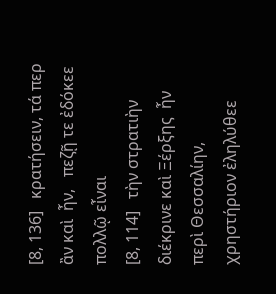[8, 136]   κρατήσειν, τά περ ἂν καὶ  ἦν,   πεζῇ τε ἐδόκεε πολλῷ εἶναι
[8, 114]   τὴν στρατιὴν διέκρινε καὶ Ξέρξης  ἦν   περὶ Θεσσαλίην, χρηστήριον ἐληλύθεε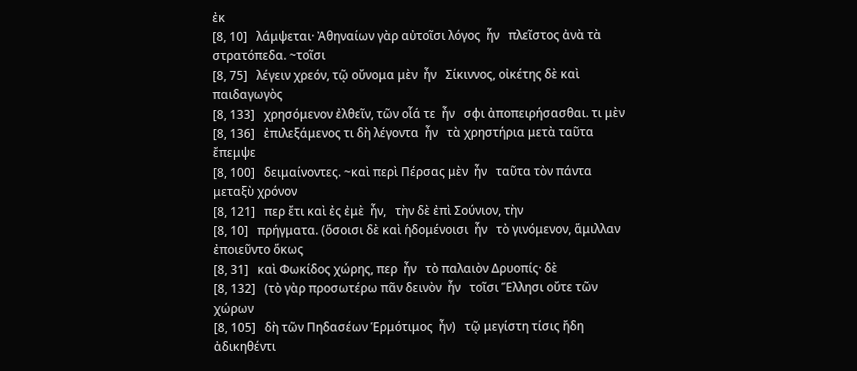ἐκ
[8, 10]   λάμψεται· Ἀθηναίων γὰρ αὐτοῖσι λόγος  ἦν   πλεῖστος ἀνὰ τὰ στρατόπεδα. ~τοῖσι
[8, 75]   λέγειν χρεόν, τῷ οὔνομα μὲν  ἦν   Σίκιννος, οἰκέτης δὲ καὶ παιδαγωγὸς
[8, 133]   χρησόμενον ἐλθεῖν, τῶν οἷά τε  ἦν   σφι ἀποπειρήσασθαι. τι μὲν
[8, 136]   ἐπιλεξάμενος τι δὴ λέγοντα  ἦν   τὰ χρηστήρια μετὰ ταῦτα ἔπεμψε
[8, 100]   δειμαίνοντες. ~καὶ περὶ Πέρσας μὲν  ἦν   ταῦτα τὸν πάντα μεταξὺ χρόνον
[8, 121]   περ ἔτι καὶ ἐς ἐμὲ  ἦν,   τὴν δὲ ἐπὶ Σούνιον, τὴν
[8, 10]   πρήγματα. (ὅσοισι δὲ καὶ ἡδομένοισι  ἦν   τὸ γινόμενον, ἅμιλλαν ἐποιεῦντο ὅκως
[8, 31]   καὶ Φωκίδος χώρης, περ  ἦν   τὸ παλαιὸν Δρυοπίς· δὲ
[8, 132]   (τὸ γὰρ προσωτέρω πᾶν δεινὸν  ἦν   τοῖσι Ἕλλησι οὔτε τῶν χώρων
[8, 105]   δὴ τῶν Πηδασέων Ἑρμότιμος  ἦν)   τῷ μεγίστη τίσις ἤδη ἀδικηθέντι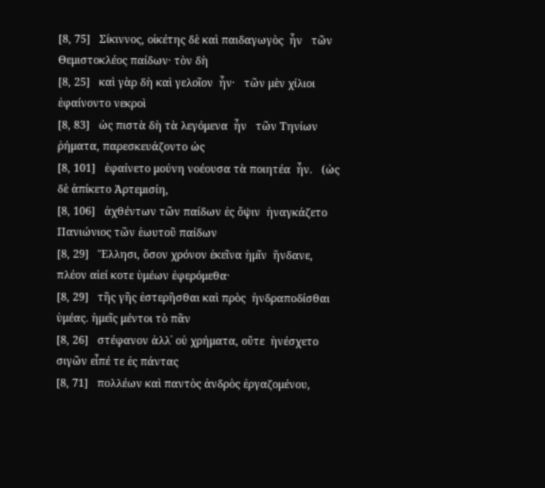[8, 75]   Σίκιννος, οἰκέτης δὲ καὶ παιδαγωγὸς  ἦν   τῶν Θεμιστοκλέος παίδων· τὸν δὴ
[8, 25]   καὶ γὰρ δὴ καὶ γελοῖον  ἦν·   τῶν μὲν χίλιοι ἐφαίνοντο νεκροὶ
[8, 83]   ὡς πιστὰ δὴ τὰ λεγόμενα  ἦν   τῶν Τηνίων ῥήματα, παρεσκευάζοντο ὡς
[8, 101]   ἐφαίνετο μούνη νοέουσα τὰ ποιητέα  ἦν.   (ὡς δὲ ἀπίκετο Ἀρτεμισίη,
[8, 106]   ἀχθέντων τῶν παίδων ἐς ὄψιν  ἠναγκάζετο   Πανιώνιος τῶν ἑωυτοῦ παίδων
[8, 29]   Ἕλλησι, ὅσον χρόνον ἐκεῖνα ἡμῖν  ἥνδανε,   πλέον αἰεί κοτε ὑμέων ἐφερόμεθα·
[8, 29]   τῆς γῆς ἐστερῆσθαι καὶ πρὸς  ἠνδραποδίσθαι   ὑμέας. ἡμεῖς μέντοι τὸ πᾶν
[8, 26]   στέφανον ἀλλ᾽ οὐ χρήματα, οὔτε  ἠνέσχετο   σιγῶν εἶπέ τε ἐς πάντας
[8, 71]   πολλέων καὶ παντὸς ἀνδρὸς ἐργαζομένου,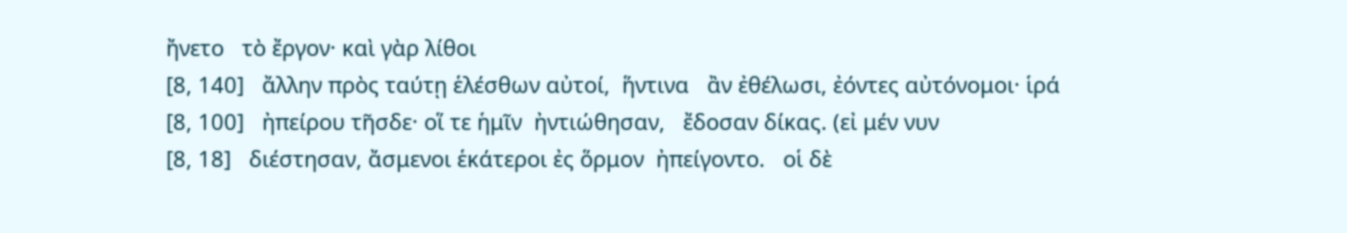ἤνετο   τὸ ἔργον· καὶ γὰρ λίθοι
[8, 140]   ἄλλην πρὸς ταύτῃ ἑλέσθων αὐτοί,  ἥντινα   ἂν ἐθέλωσι, ἐόντες αὐτόνομοι· ἱρά
[8, 100]   ἠπείρου τῆσδε· οἵ τε ἡμῖν  ἠντιώθησαν,   ἔδοσαν δίκας. (εἰ μέν νυν
[8, 18]   διέστησαν, ἄσμενοι ἑκάτεροι ἐς ὅρμον  ἠπείγοντο.   οἱ δὲ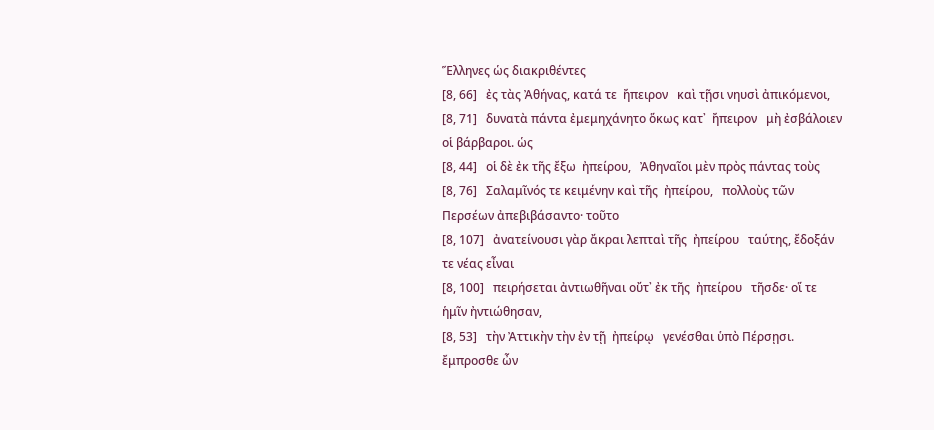Ἕλληνες ὡς διακριθέντες
[8, 66]   ἐς τὰς Ἀθήνας, κατά τε  ἤπειρον   καὶ τῇσι νηυσὶ ἀπικόμενοι,
[8, 71]   δυνατὰ πάντα ἐμεμηχάνητο ὅκως κατ᾽  ἤπειρον   μὴ ἐσβάλοιεν οἱ βάρβαροι. ὡς
[8, 44]   οἱ δὲ ἐκ τῆς ἔξω  ἠπείρου,   Ἀθηναῖοι μὲν πρὸς πάντας τοὺς
[8, 76]   Σαλαμῖνός τε κειμένην καὶ τῆς  ἠπείρου,   πολλοὺς τῶν Περσέων ἀπεβιβάσαντο· τοῦτο
[8, 107]   ἀνατείνουσι γὰρ ἄκραι λεπταὶ τῆς  ἠπείρου   ταύτης, ἔδοξάν τε νέας εἶναι
[8, 100]   πειρήσεται ἀντιωθῆναι οὔτ᾽ ἐκ τῆς  ἠπείρου   τῆσδε· οἵ τε ἡμῖν ἠντιώθησαν,
[8, 53]   τὴν Ἀττικὴν τὴν ἐν τῇ  ἠπείρῳ   γενέσθαι ὑπὸ Πέρσῃσι. ἔμπροσθε ὦν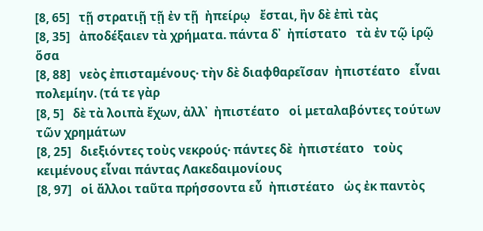[8, 65]   τῇ στρατιῇ τῇ ἐν τῇ  ἠπείρῳ   ἔσται, ἢν δὲ ἐπὶ τὰς
[8, 35]   ἀποδέξαιεν τὰ χρήματα. πάντα δ᾽  ἠπίστατο   τὰ ἐν τῷ ἱρῷ ὅσα
[8, 88]   νεὸς ἐπισταμένους· τὴν δὲ διαφθαρεῖσαν  ἠπιστέατο   εἶναι πολεμίην. (τά τε γὰρ
[8, 5]   δὲ τὰ λοιπὰ ἔχων, ἀλλ᾽  ἠπιστέατο   οἱ μεταλαβόντες τούτων τῶν χρημάτων
[8, 25]   διεξιόντες τοὺς νεκρούς· πάντες δὲ  ἠπιστέατο   τοὺς κειμένους εἶναι πάντας Λακεδαιμονίους
[8, 97]   οἱ ἄλλοι ταῦτα πρήσσοντα εὖ  ἠπιστέατο   ὡς ἐκ παντὸς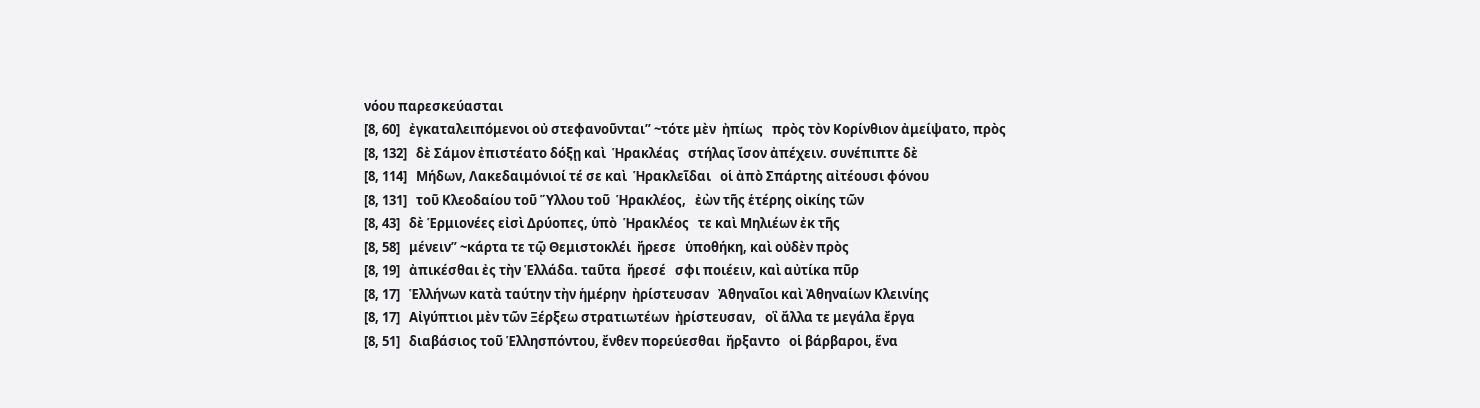νόου παρεσκεύασται
[8, 60]   ἐγκαταλειπόμενοι οὐ στεφανοῦνται” ~τότε μὲν  ἠπίως   πρὸς τὸν Κορίνθιον ἀμείψατο, πρὸς
[8, 132]   δὲ Σάμον ἐπιστέατο δόξῃ καὶ  Ἡρακλέας   στήλας ἴσον ἀπέχειν. συνέπιπτε δὲ
[8, 114]   Μήδων, Λακεδαιμόνιοί τέ σε καὶ  Ἡρακλεῖδαι   οἱ ἀπὸ Σπάρτης αἰτέουσι φόνου
[8, 131]   τοῦ Κλεοδαίου τοῦ Ὕλλου τοῦ  Ἡρακλέος,   ἐὼν τῆς ἑτέρης οἰκίης τῶν
[8, 43]   δὲ Ἑρμιονέες εἰσὶ Δρύοπες, ὑπὸ  Ἡρακλέος   τε καὶ Μηλιέων ἐκ τῆς
[8, 58]   μένειν” ~κάρτα τε τῷ Θεμιστοκλέι  ἤρεσε   ὑποθήκη, καὶ οὐδὲν πρὸς
[8, 19]   ἀπικέσθαι ἐς τὴν Ἑλλάδα. ταῦτα  ἤρεσέ   σφι ποιέειν, καὶ αὐτίκα πῦρ
[8, 17]   Ἑλλήνων κατὰ ταύτην τὴν ἡμέρην  ἠρίστευσαν   Ἀθηναῖοι καὶ Ἀθηναίων Κλεινίης
[8, 17]   Αἰγύπτιοι μὲν τῶν Ξέρξεω στρατιωτέων  ἠρίστευσαν,   οἳ ἄλλα τε μεγάλα ἔργα
[8, 51]   διαβάσιος τοῦ Ἑλλησπόντου, ἔνθεν πορεύεσθαι  ἤρξαντο   οἱ βάρβαροι, ἕνα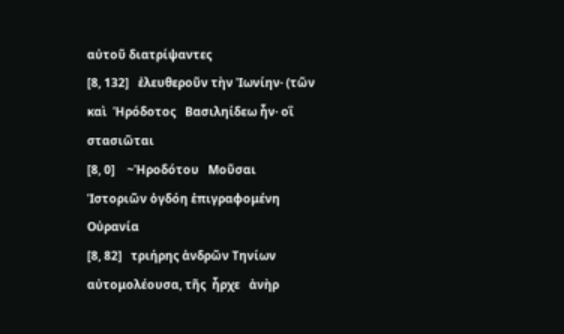αὐτοῦ διατρίψαντες
[8, 132]   ἐλευθεροῦν τὴν Ἰωνίην· (τῶν καὶ  Ἡρόδοτος   Βασιληίδεω ἦν· οἳ στασιῶται
[8, 0]    ~Ἡροδότου   Μοῦσαι Ἱστοριῶν ὀγδόη ἐπιγραφομένη Οὐρανία
[8, 82]   τριήρης ἀνδρῶν Τηνίων αὐτομολέουσα, τῆς  ἦρχε   ἀνὴρ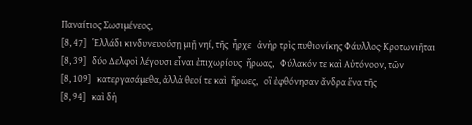Παναίτιος Σωσιμένεος,
[8, 47]   Ἑλλάδι κινδυνευούσῃ μιῇ νηί, τῆς  ἦρχε   ἀνὴρ τρὶς πυθιονίκης Φάυλλος· Κροτωνιῆται
[8, 39]   δύο Δελφοὶ λέγουσι εἶναι ἐπιχωρίους  ἥρωας,   Φύλακόν τε καὶ Αὐτόνοον, τῶν
[8, 109]   κατεργασάμεθα, ἀλλὰ θεοί τε καὶ  ἥρωες,   οἳ ἐφθόνησαν ἄνδρα ἕνα τῆς
[8, 94]   καὶ δὴ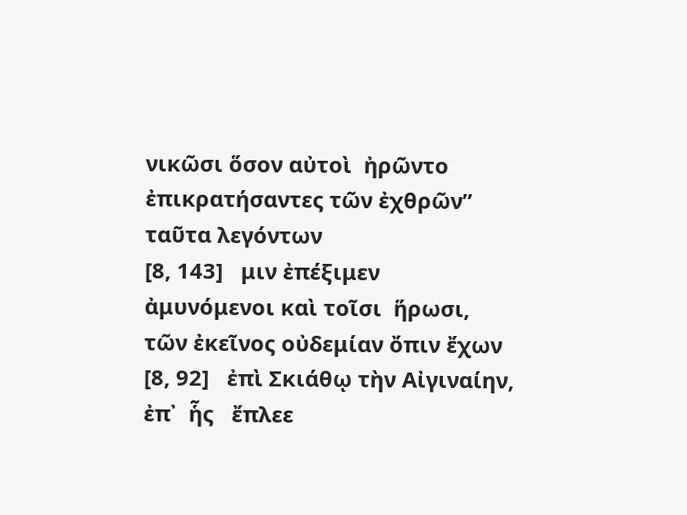νικῶσι ὅσον αὐτοὶ  ἠρῶντο   ἐπικρατήσαντες τῶν ἐχθρῶν” ταῦτα λεγόντων
[8, 143]   μιν ἐπέξιμεν ἀμυνόμενοι καὶ τοῖσι  ἥρωσι,   τῶν ἐκεῖνος οὐδεμίαν ὄπιν ἔχων
[8, 92]   ἐπὶ Σκιάθῳ τὴν Αἰγιναίην, ἐπ᾽  ἧς   ἔπλεε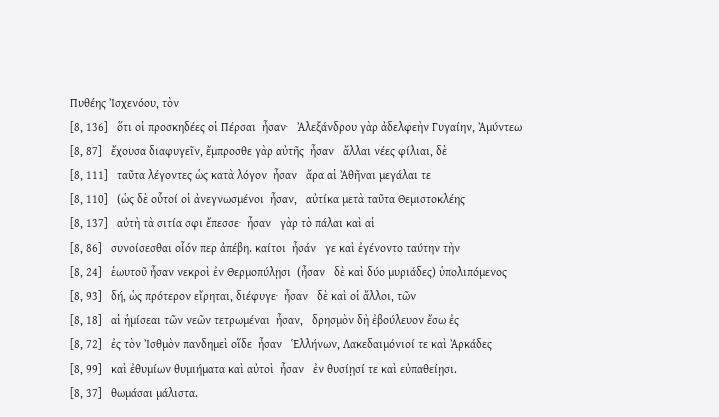Πυθέης Ἰσχενόου, τὸν
[8, 136]   ὅτι οἱ προσκηδέες οἱ Πέρσαι  ἦσαν·   Ἀλεξάνδρου γὰρ ἀδελφεὴν Γυγαίην, Ἀμύντεω
[8, 87]   ἔχουσα διαφυγεῖν, ἔμπροσθε γὰρ αὐτῆς  ἦσαν   ἄλλαι νέες φίλιαι, δὲ
[8, 111]   ταῦτα λέγοντες ὡς κατὰ λόγον  ἦσαν   ἄρα αἱ Ἀθῆναι μεγάλαι τε
[8, 110]   (ὡς δὲ οὗτοί οἱ ἀνεγνωσμένοι  ἦσαν,   αὐτίκα μετὰ ταῦτα Θεμιστοκλέης
[8, 137]   αὐτὴ τὰ σιτία σφι ἔπεσσε·  ἦσαν   γὰρ τὸ πάλαι καὶ αἱ
[8, 86]   συνοίσεσθαι οἷόν περ ἀπέβη. καίτοι  ἦσάν   γε καὶ ἐγένοντο ταύτην τὴν
[8, 24]   ἑωυτοῦ ἦσαν νεκροὶ ἐν Θερμοπύλῃσι  (ἦσαν   δὲ καὶ δύο μυριάδες) ὑπολιπόμενος
[8, 93]   δή, ὡς πρότερον εἴρηται, διέφυγε·  ἦσαν   δὲ καὶ οἱ ἄλλοι, τῶν
[8, 18]   αἱ ἡμίσεαι τῶν νεῶν τετρωμέναι  ἦσαν,   δρησμὸν δὴ ἐβούλευον ἔσω ἐς
[8, 72]   ἐς τὸν Ἰσθμὸν πανδημεὶ οἵδε  ἦσαν   Ἑλλήνων, Λακεδαιμόνιοί τε καὶ Ἀρκάδες
[8, 99]   καὶ ἐθυμίων θυμιήματα καὶ αὐτοὶ  ἦσαν   ἐν θυσίῃσί τε καὶ εὐπαθείῃσι.
[8, 37]   θωμάσαι μάλιστα.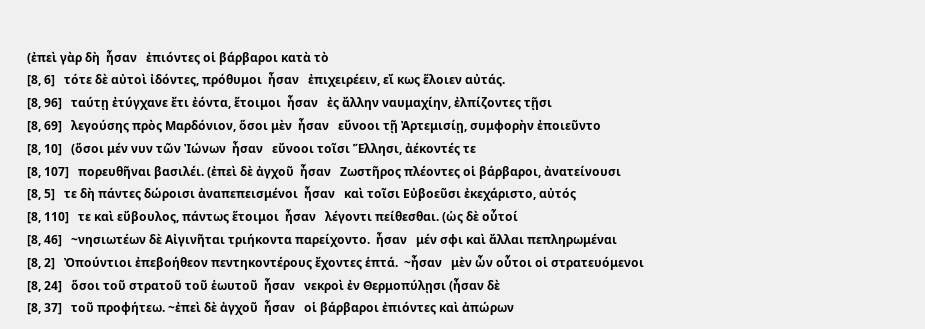(ἐπεὶ γὰρ δὴ  ἦσαν   ἐπιόντες οἱ βάρβαροι κατὰ τὸ
[8, 6]   τότε δὲ αὐτοὶ ἰδόντες, πρόθυμοι  ἦσαν   ἐπιχειρέειν, εἴ κως ἕλοιεν αὐτάς.
[8, 96]   ταύτῃ ἐτύγχανε ἔτι ἐόντα, ἕτοιμοι  ἦσαν   ἐς ἄλλην ναυμαχίην, ἐλπίζοντες τῇσι
[8, 69]   λεγούσης πρὸς Μαρδόνιον, ὅσοι μὲν  ἦσαν   εὔνοοι τῇ Ἀρτεμισίῃ, συμφορὴν ἐποιεῦντο
[8, 10]   (ὅσοι μέν νυν τῶν Ἰώνων  ἦσαν   εὔνοοι τοῖσι Ἕλλησι, ἀέκοντές τε
[8, 107]   πορευθῆναι βασιλέι. (ἐπεὶ δὲ ἀγχοῦ  ἦσαν   Ζωστῆρος πλέοντες οἱ βάρβαροι, ἀνατείνουσι
[8, 5]   τε δὴ πάντες δώροισι ἀναπεπεισμένοι  ἦσαν   καὶ τοῖσι Εὐβοεῦσι ἐκεχάριστο, αὐτός
[8, 110]   τε καὶ εὔβουλος, πάντως ἕτοιμοι  ἦσαν   λέγοντι πείθεσθαι. (ὡς δὲ οὗτοί
[8, 46]   ~νησιωτέων δὲ Αἰγινῆται τριήκοντα παρείχοντο.  ἦσαν   μέν σφι καὶ ἄλλαι πεπληρωμέναι
[8, 2]   Ὀπούντιοι ἐπεβοήθεον πεντηκοντέρους ἔχοντες ἑπτά.  ~ἦσαν   μὲν ὦν οὗτοι οἱ στρατευόμενοι
[8, 24]   ὅσοι τοῦ στρατοῦ τοῦ ἑωυτοῦ  ἦσαν   νεκροὶ ἐν Θερμοπύλῃσι (ἦσαν δὲ
[8, 37]   τοῦ προφήτεω. ~ἐπεὶ δὲ ἀγχοῦ  ἦσαν   οἱ βάρβαροι ἐπιόντες καὶ ἀπώρων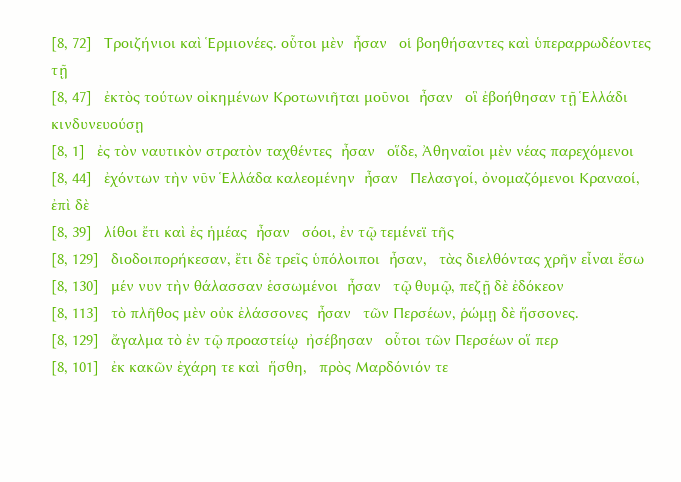[8, 72]   Τροιζήνιοι καὶ Ἑρμιονέες. οὗτοι μὲν  ἦσαν   οἱ βοηθήσαντες καὶ ὑπεραρρωδέοντες τῇ
[8, 47]   ἐκτὸς τούτων οἰκημένων Κροτωνιῆται μοῦνοι  ἦσαν   οἳ ἐβοήθησαν τῇ Ἑλλάδι κινδυνευούσῃ
[8, 1]   ἐς τὸν ναυτικὸν στρατὸν ταχθέντες  ἦσαν   οἵδε, Ἀθηναῖοι μὲν νέας παρεχόμενοι
[8, 44]   ἐχόντων τὴν νῦν Ἑλλάδα καλεομένην  ἦσαν   Πελασγοί, ὀνομαζόμενοι Κραναοί, ἐπὶ δὲ
[8, 39]   λίθοι ἔτι καὶ ἐς ἡμέας  ἦσαν   σόοι, ἐν τῷ τεμένεϊ τῆς
[8, 129]   διοδοιπορήκεσαν, ἔτι δὲ τρεῖς ὑπόλοιποι  ἦσαν,   τὰς διελθόντας χρῆν εἶναι ἔσω
[8, 130]   μέν νυν τὴν θάλασσαν ἑσσωμένοι  ἦσαν   τῷ θυμῷ, πεζῇ δὲ ἐδόκεον
[8, 113]   τὸ πλῆθος μὲν οὐκ ἐλάσσονες  ἦσαν   τῶν Περσέων, ῥώμῃ δὲ ἥσσονες.
[8, 129]   ἄγαλμα τὸ ἐν τῷ προαστείῳ  ἠσέβησαν   οὗτοι τῶν Περσέων οἵ περ
[8, 101]   ἐκ κακῶν ἐχάρη τε καὶ  ἥσθη,   πρὸς Μαρδόνιόν τε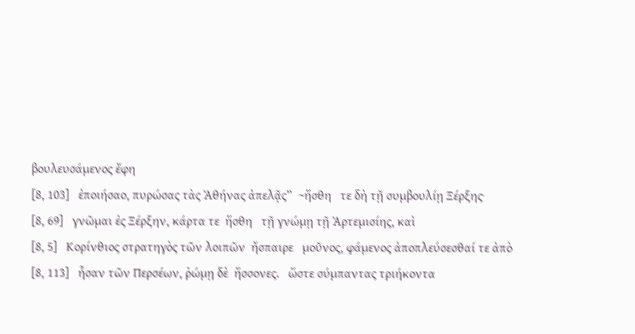βουλευσάμενος ἔφη
[8, 103]   ἐποιήσαο, πυρώσας τὰς Ἀθήνας ἀπελᾷς”  ~ἥσθη   τε δὴ τῇ συμβουλίῃ Ξέρξης·
[8, 69]   γνῶμαι ἐς Ξέρξην, κάρτα τε  ἥσθη   τῇ γνώμῃ τῇ Ἀρτεμισίης, καὶ
[8, 5]   Κορίνθιος στρατηγὸς τῶν λοιπῶν  ἤσπαιρε   μοῦνος, φάμενος ἀποπλεύσεσθαί τε ἀπὸ
[8, 113]   ἦσαν τῶν Περσέων, ῥώμῃ δὲ  ἥσσονες.   ὥστε σύμπαντας τριήκοντα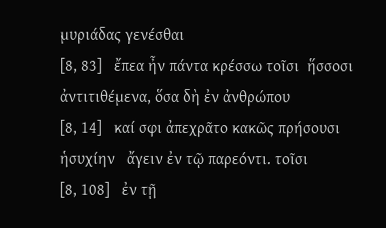μυριάδας γενέσθαι
[8, 83]   ἔπεα ἦν πάντα κρέσσω τοῖσι  ἥσσοσι   ἀντιτιθέμενα, ὅσα δὴ ἐν ἀνθρώπου
[8, 14]   καί σφι ἀπεχρᾶτο κακῶς πρήσουσι  ἡσυχίην   ἄγειν ἐν τῷ παρεόντι. τοῖσι
[8, 108]   ἐν τῇ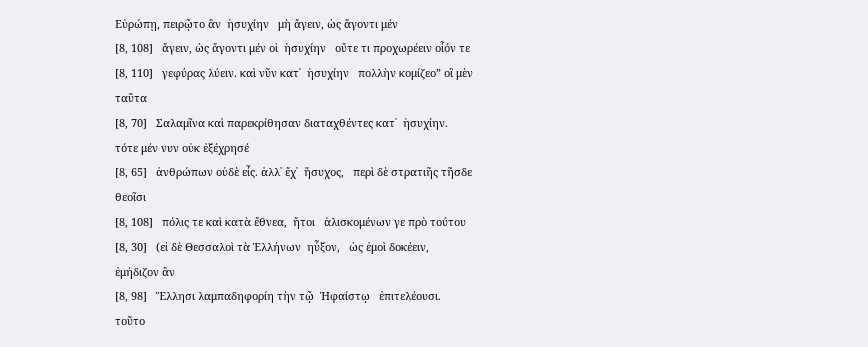Εὐρώπῃ, πειρῷτο ἂν  ἡσυχίην   μὴ ἄγειν, ὡς ἄγοντι μέν
[8, 108]   ἄγειν, ὡς ἄγοντι μέν οἱ  ἡσυχίην   οὔτε τι προχωρέειν οἷόν τε
[8, 110]   γεφύρας λύειν. καὶ νῦν κατ᾽  ἡσυχίην   πολλὴν κομίζεο” οἳ μὲν ταῦτα
[8, 70]   Σαλαμῖνα καὶ παρεκρίθησαν διαταχθέντες κατ᾽  ἡσυχίην.   τότε μέν νυν οὐκ ἐξέχρησέ
[8, 65]   ἀνθρώπων οὐδὲ εἶς. ἀλλ᾽ ἔχ᾽  ἥσυχος,   περὶ δὲ στρατιῆς τῆσδε θεοῖσι
[8, 108]   πόλις τε καὶ κατὰ ἔθνεα,  ἤτοι   ἁλισκομένων γε πρὸ τούτου
[8, 30]   (εἰ δὲ Θεσσαλοὶ τὰ Ἑλλήνων  ηὖξον,   ὡς ἐμοὶ δοκέειν, ἐμήδιζον ἂν
[8, 98]   Ἕλλησι λαμπαδηφορίη τὴν τῷ  Ἡφαίστῳ   ἐπιτελέουσι. τοῦτο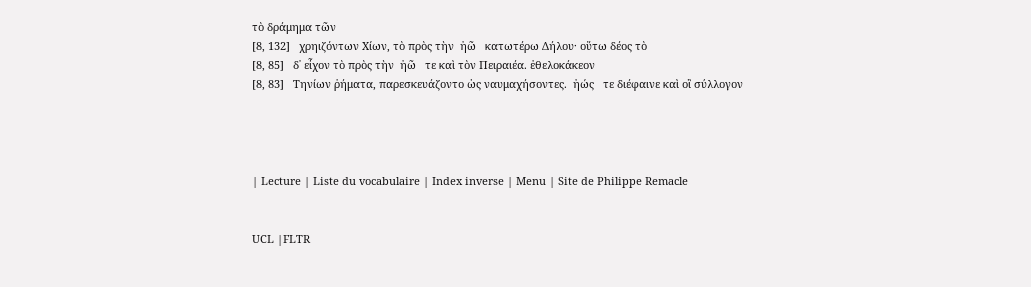τὸ δράμημα τῶν
[8, 132]   χρηιζόντων Χίων, τὸ πρὸς τὴν  ἠῶ   κατωτέρω Δήλου· οὕτω δέος τὸ
[8, 85]   δ᾽ εἶχον τὸ πρὸς τὴν  ἠῶ   τε καὶ τὸν Πειραιέα. ἐθελοκάκεον
[8, 83]   Τηνίων ῥήματα, παρεσκευάζοντο ὡς ναυμαχήσοντες.  ἠώς   τε διέφαινε καὶ οἳ σύλλογον




| Lecture | Liste du vocabulaire | Index inverse | Menu | Site de Philippe Remacle


UCL |FLTR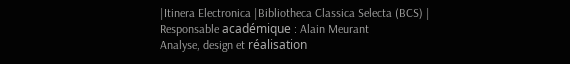|Itinera Electronica |Bibliotheca Classica Selecta (BCS) |
Responsable académique : Alain Meurant
Analyse, design et réalisation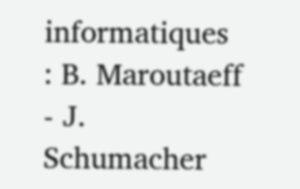informatiques : B. Maroutaeff - J. Schumacher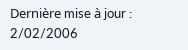Dernière mise à jour : 2/02/2006